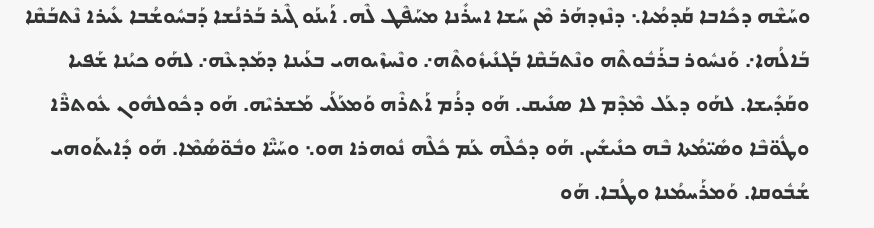ܘܚܰܫܶܗ ܕܟܺܐܒܐ ܩܰܕܡܳܝܐ܆ ܕܢܶܙܕܗܰܪ ܡܶܢ ܚܰܫܐ ܐܚܪܺܢܐ ܡܚܰܦܶܛ ܠܶܗ. ܐܰܝܢܰܘ ܓܶܝܪ ܒܰܪܢܳܫܐ ܕܰܒܚܽܘܫܳܒܐ ܥܺܝܪܐ ܢܶܬܒܰܩܶܐ ܒܰܐܠܳܗܐ܇ ܘܰܢܚܽܘܪ ܒܪܰܒܽܘܬܶܗ ܘܢܶܬܒܰܩܶܐ ܒܰܓܢܺܝܙܽܘܬܶܗ܇ ܘܢܶܚܙܶܝܘܗܝ ܒܥܰܝܢܐ ܕܡܰܕܥܶܗ܇ ܠܗܰܘ ܟܝܳܢܐ ܫܰܦܝܐ ܘܩܰܕܺܝܫܐ. ܠܗܰܘ ܕܥܰܠ ܡܶܕܶܡ ܠܐ ܣܢܺܝܩ. ܗܰܘ ܕܪܳܡ ܐܰܬܪܶܗ ܘܰܡܥܰܠܰܝ ܡܰܫܪܝܶܗ. ܗܰܘ ܕܟܽܘܠܗܽܘܢ ܥܽܘܬܪ̈ܶܐ ܘܛܽܘ̈ܒܶܐ ܘܣܺܝ̈ܡܳܬܐ ܒܶܗ ܟܢܺܝܫܺܝܢ. ܗܰܘ ܕܟܽܠܶܗ ܥܰܡ ܟܽܠܶܗ ܢܽܘܗܪܐ ܗܘ܆ ܘܚܰܝ̈ܶܐ ܘܒܽܘ̈ܣܳܡܶܐ. ܗܰܘ ܕܺܐܝܬܰܘܗܝ ܫܳܒܽܘܩܐ. ܘܰܡܪܰܚܡܳܢܐ ܘܛܳܒܐ. ܗܰܘ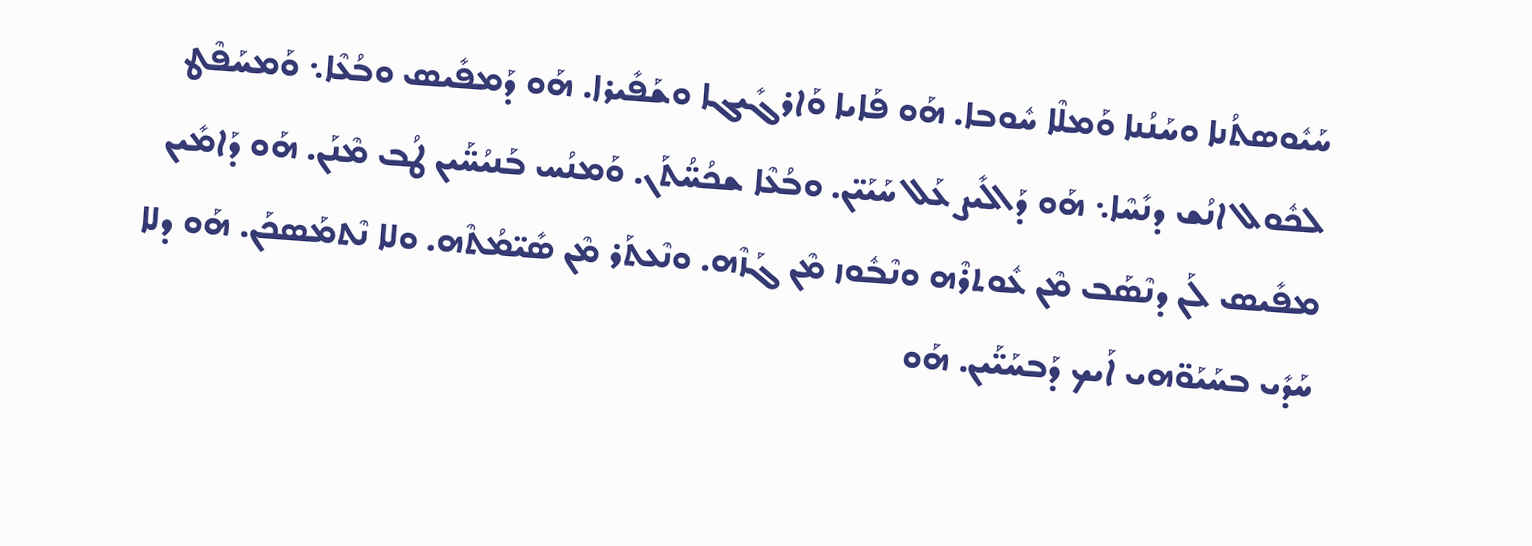ܚܰܝܽܘܣܬܳܢܐ ܘܚܰܢܳܢܐ ܘܰܡܠܶܐ ܚܽܘܒܐ. ܗܰܘ ܦܰܐܝܐ ܘܰܐܪܓܺܝܓܐ ܘܫܰܦܺܝܪܐ. ܗܰܘ ܕܰܡܦܺܝܣ ܘܒܳܥܶܐ܆ ܘܰܡܚܰܦܶܛ ܠܟܽܘܠ ܐܢܳܫ ܕܢܺܚܶܐ܆ ܗܰܘ ܕܰܐܠܺܝܨ ܥܰܠ ܚܰܝܰܝ̈ܢ. ܘܒܳܥܶܐ ܫܟܳܚ̈ܳܬܰܢ. ܘܰܡܢܳܚ ܒܰܢܝܳܚ̈ܰܝܢ ܛܳܒ ܡܶܢܰܢ. ܗܰܘ ܕܰܐܡܺܝܢ ܡܦܺܝܣ ܠܰܢ ܕܢܶܣܰܒ ܡܶܢ ܥܽܘܬܪܶܗ ܘܢܶܒܽܘܙ ܡܶܢ ܓܰܙܶܗ. ܘܢܶܥܬܰܪ ܡܶܢ ܣܺܝ̈ܡܳܬܶܗ. ܘܠܐ ܢܶܬܡܰܣܟܰܢ. ܗܰܘ ܕܠܐ ܚܰܕܺܝ ܒܚܰܝܰܘ̈ܗܝ ܐܰܝܟ ܕܰܒܚܰܝ̈ܰܝܢ. ܗܰܘ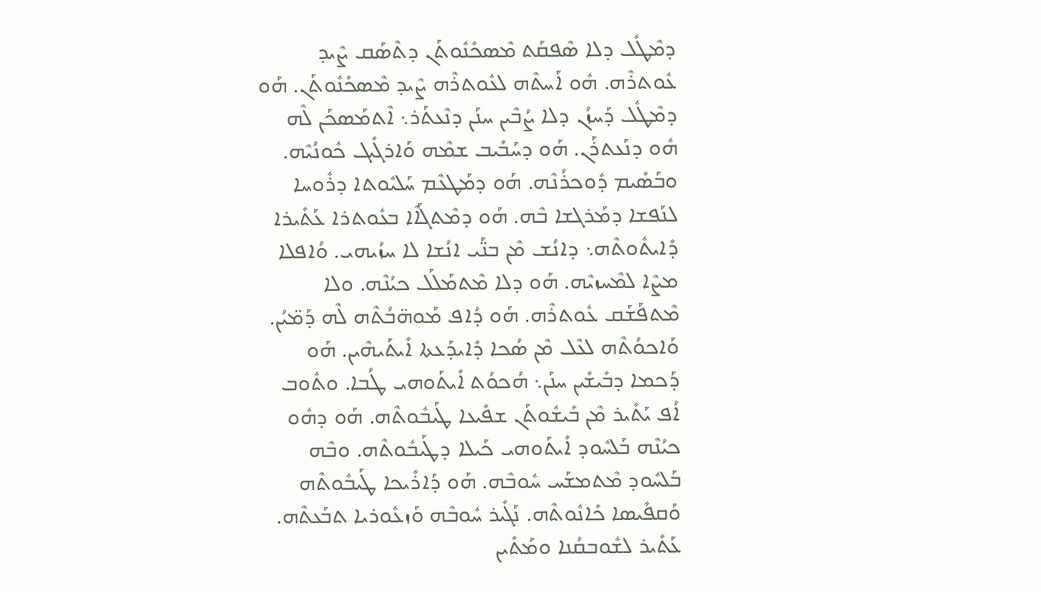ܕܡܶܛܽܠ ܕܠܐ ܣܶܦܩܰܬ ܡܶܣܟܺܢܽܘܬܰܢ ܕܬܶܣܰܩ ܨܶܝܕ ܥܽܘܬܪܶܗ. ܗܽܘ ܐܰܚܬܶܗ ܠܥܽܘܬܪܶܗ ܨܶܝܕ ܡܶܣܟܺܢܽܘܬܰܢ. ܗܰܘ ܕܡܶܛܽܠ ܕܰܚܙܳܢ ܕܠܐ ܨܳܒܶܝܢ ܚܢܰܢ ܕܢܶܥܬܰܪ܆ ܐܶܬܡܰܣܟܰܢ ܠܶܗ ܗܽܘ ܕܢܰܥܬܪܰܢ. ܗܰܘ ܕܚܰܒܺܝܒ ܫܡܶܗ ܘܰܐܪܓܺܝܓ ܟܽܘܢܳܝܶܗ. ܘܒܰܣܺܝܡ ܕܽܘܟܪܳܢܶܗ. ܗܰܘ ܕܡܰܛܥܶܡ ܚܰܠܝܽܘܬܐ ܕܪܽܘܚܐ ܠܢܰܦܫܐ ܕܡܰܪܓܫܐ ܒܶܗ. ܗܰܘ ܕܡܶܬܓܰܐܶܐ ܒܥܽܘܬܪܐ ܥܰܬܺܝܪܐ ܕܺܐܝܬܽܘܬܶܗ܆ ܕܐܢܳܫ ܡܶܢ ܒܢ̈ܰܝ ܐܢܳܫܐ ܠܐ ܚܙܳܝܗܝ. ܘܳܐܦܠܐ ܡܨܶܐ ܠܡܶܚܙܝܶܗ. ܗܰܘ ܕܠܐ ܡܶܬܡܰܠܰܠ ܟܝܳܢܶܗ. ܘܠܐ ܡܶܬܦܰܫܰܩ ܥܽܘܬܪܶܗ. ܗܰܘ ܕܳܐܦ ܡܰܘܗ̈ܒܳܬܶܗ ܠܶܗ ܕܰܡ̈ܝܳܢ. ܘܰܐܟܘܳܬܶܗ ܠܥܶܠ ܡܶܢ ܣܳܟܐ ܕܺܐܝܕܰܥܬܐ ܐܺܝܬܰܝܗܶܝܢ. ܗܰܘ ܕܰܟܡܐ ܕܒܺܝܫܺܝܢ ܚܢܰܢ܆ ܗܳܟܘܳܬ ܐܺܝܬܰܘܗܝ ܛܳܒܐ. ܘܬܽܘܒ ܐܳܦ ܝܰܬܺܝܪ ܡܶܢ ܒܺܝܫܽܘܬܰܢ ܫܦܺܝܥܐ ܛܰܝܒܽܘܬܶܗ. ܗܰܘ ܕܗܽܘ ܟܝܳܢܶܗ ܒܰܠܚܽܘܕ ܐܺܝܬܰܘܗܝ ܟܰܝܠܐ ܕܛܰܝܒܽܘܬܶܗ. ܘܒܶܗ ܒܰܠܚܽܘܕ ܡܶܬܡܫܰܚ ܚܽܘܒܶܗ. ܗܰܘ ܕܰܐܪܺܝܟܐ ܛܰܝܒܽܘܬܶܗ ܘܰܩܦܺܝܣܐ ܟܺܐܢܽܘܬܶܗ. ܢܰܓܺܝܪ ܚܽܘܒܶܗ ܘܰܙܥܽܘܪܝܐ ܬܒܰܥܬܶܗ. ܥܰܬܺܝܪ ܠܫܽܘܒܩܳܢܐ ܘܡܰܬܺܝܢ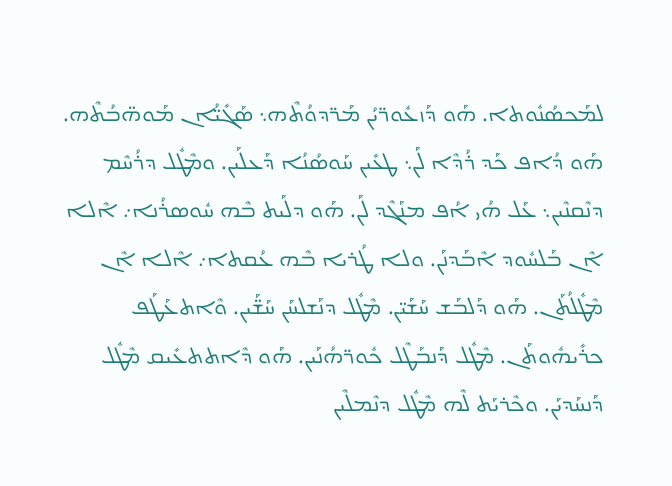ܠܡܰܟܣܳܢܽܘܬܐ. ܗܰܘ ܕܰܙܥܽܘܪ̈ܝܳܢ ܡܰܪ̈ܕܘܳܬܶܗ܆ ܣܰܓܺܝ̈ܳܐܢ ܡܰܘܗ̈ܒܳܬܶܗ. ܗܰܘ ܕܳܐܦ ܟܰܕ ܪܳܕܶܐ ܠܰܢ܆ ܛܥܺܝܢ ܚܰܘܣܳܢܳܐ ܕܰܥܠܰܝܢ. ܘܡܶܛܽܠ ܕܪܳܚܶܡ ܕܢܶܩܢܶܝܢ܆ ܥܰܠ ܗܳܝ ܐܳܦ ܡܢܰܓܶܕ ܠܰܢ. ܗܰܘ ܕܠܰܝܬ ܒܶܗ ܚܽܘܣܪܳܢܐ܇ ܐܶܠܐ ܐܶܢ ܒܰܠܚܽܘܕ ܐܶܒܰܕܢܰܢ. ܘܠܐ ܛܳܪܝܐ ܒܶܗ ܥܳܩܬܐ܇ ܐܶܠܐ ܐܶܢ ܡܶܛܽܠܳܬܰܢ. ܗܰܘ ܕܰܠܒܰܫ ܚܰܫܰܝ̈ܢ. ܡܶܛܽܠ ܕܢܰܫܠܚܰܢ ܚܰܫ̈ܰܝܢ. ܘܶܐܬܥܰܛܰܦ ܟܪܺܝܗܽܘܬܰܢ. ܡܶܛܽܠ ܕܰܢܒܰܛܶܠ ܟܽܘܪ̈ܗܳܢܰܝܢ. ܗܰܘ ܕܶܐܬܬܥܺܝܩ ܡܶܛܽܠ ܕܰܢܚܰܕܝܰܢ. ܘܟܶܪܝܰܬ ܠܶܗ ܡܶܛܽܠ ܕܢܶܡܠܶܝܢ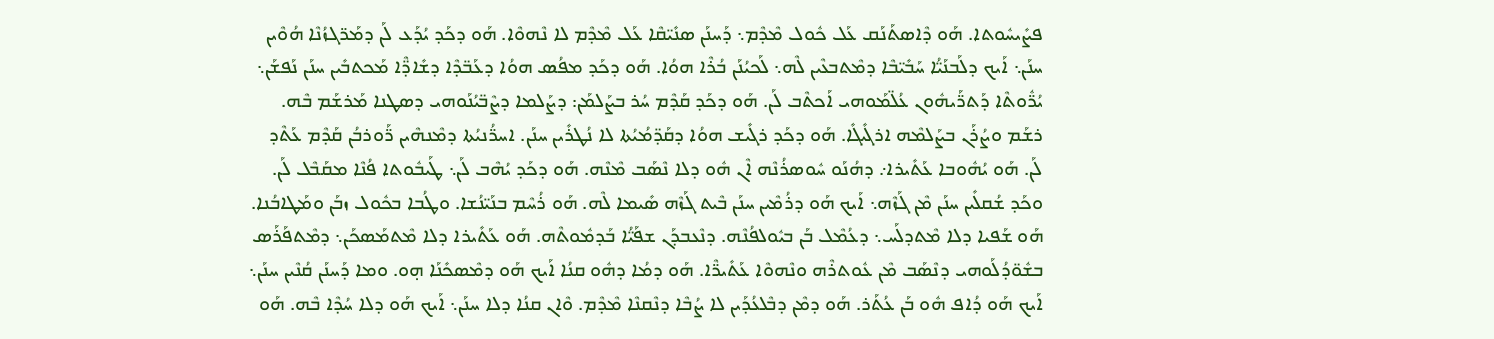ܦܨܺܝܚܽܘܬܐ. ܗܰܘ ܕܶܐܣܬܰܢܰܩ ܥܰܠ ܟܽܘܠ ܡܶܕܶܡ܆ ܕܰܚܢܰܢ ܣܢܺܝ̈ܩܶܐ ܥܰܠ ܡܶܕܶܡ ܠܐ ܢܶܗܘܶܐ. ܗܰܘ ܕܟܰܕ ܝܳܕܰܥ ܠܰܢ ܕܡܰܪ̈ܓܙܳܢܶܐ ܗܳܘܶܝܢ ܚܢܰܢ܆ ܐܰܝܟ ܕܠܰܒܢܰܝ̈ܳܐ ܚܰܒܺܝ̈ܒܶܐ ܕܡܶܬܒܥܶܝܢ ܠܶܗ܆ ܠܰܟܝܳܢܰܢ ܒܳܪܶܐ ܗܘܳܐ. ܗܰܘ ܕܟܰܕ ܡܦܳܣ ܗܘܳܐ ܕܥܰܒ̈ܕܶܐ ܕܫܺܐܕ̈ܶܐ ܡܰܟܬܒܺܝܢ ܚܢܰܢ ܢܰܦܫܰܢ܆ ܝܳܪ̈ܽܘܬܶܐ ܕܰܬܪ̈ܰܝܗܽܘܢ ܥܳܠ̈ܡܰܘܗܝ ܐܰܟܬܶܒ ܠܰܢ. ܗܰܘ ܕܟܰܕ ܩܰܕܶܡ ܚܳܪ ܒܨܰܠܡܰܢ: ܕܨܰܠܡܐ ܕܨܶܒ̈ܝܳܢܰܘܗܝ ܕܣܛܢܐ ܡܰܪܫܰܡ ܒܶܗ. ܪܫܰܡ ܘܨܳܪܰܢ ܒܨܰܠܡܶܗ ܐܪܓܺܝܓܺܐ. ܗܰܘ ܕܟܰܕ ܪܓܺܝܫ ܗܘܳܐ ܕܩܰܕ̈ܡܳܝܳܬܐ ܠܐ ܢܳܛܪܺܝܢ ܚܢܰܢ. ܐܚܪ̈ܳܢܝܳܬܐ ܕܡܶܢܗܶܝܢ ܪ̈ܰܘܪܒܳܢ ܩܰܕܶܡ ܥܰܬܶܕ ܠܰܢ. ܗܰܘ ܝܳܗܽܘܒܐ ܥܰܬܺܝܪܐ܇ ܕܗܳܢܰܘ ܚܽܘܣܪܳܢܶܗ ܐܶܢ ܗܽܘ ܕܠܐ ܢܶܣܰܒ ܡܶܢܶܗ. ܗܰܘ ܕܟܰܕ ܝܳܗܶܒ ܠܰܢ܆ ܛܰܝܒܽܘܬܐ ܦܳܢܶܐ ܡܩܰܒܶܠ ܠܰܢ. ܘܟܰܕ ܫܳܩܠܺܝܢ ܚܢܰܢ ܡܶܢ ܓܰܙܶܗ܆ ܐܰܝܟ ܗܰܘ ܕܪܳܡܶܝܢ ܚܢܰܢ ܒܶܝܬ ܓܰܙܶܗ ܣܺܝܡܐ ܠܶܗ. ܗܰܘ ܪܳܚܶܡ ܒܢܰܝ̈ܢܳܫܐ. ܘܛܳܒܐ ܒܟܽܘܠ ܙܒܰܢ ܘܡܰܛܐܒܳܢܐ. ܗܰܘ ܫܰܦܝܐ ܕܠܐ ܡܶܬܕܠܰܚ܆ ܕܥܳܡܶܠ ܒܰܢ ܒܝܽܘܠܦܳܢܶܗ. ܕܢܶܥܒܕܰܢ ܫܦܰܝ̈ܳܐ ܒܰܕܡܽܘܬܶܗ. ܗܰܘ ܥܰܬܺܝܪܐ ܕܠܐ ܡܶܬܡܰܣܟܰܢ܆ ܕܡܶܬܦܰܪܰܣ ܒܫܽܘ̈ܕܳܠܰܘܗܝ ܕܢܶܣܰܒ ܡܶܢ ܥܽܘܬܪܶܗ ܘܢܶܗܘܶܐ ܥܰܬܺܝܪ̈ܶܐ. ܗܰܘ ܕܡܳܐ ܕܗܽܘ ܩܢܳܐ ܐܰܝܟ ܗܰܘ ܕܡܶܣܟܺܢܰܐ ܗ̣ܘ. ܘܡܐ ܕܰܚܢܰܢ ܩܳܢܶܝܢ ܚܢܰܢ܆ ܐܰܝܟ ܗܰܘ ܕܳܐܦ ܗܽܘ ܒܰܢ ܥܳܬܰܪ. ܗܰܘ ܕܡܶܢ ܕܒܶܠܥܳܕܰܝܢ ܠܐ ܨܳܒܶܐ ܕܢܶܩܢܶܐ ܡܶܕܶܡ. ܘܶܐܢ ܩܢܳܐ ܕܠܐ ܚܢܰܢ܆ ܐܰܝܟ ܗܰܘ ܕܠܐ ܚܳܕܶܐ ܒܶܗ. ܗܰܘ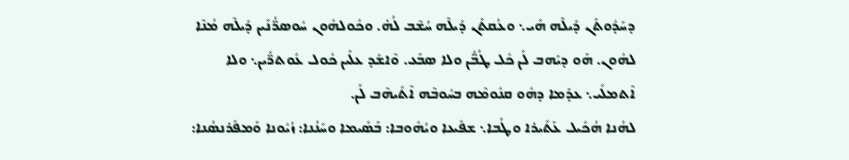ܕܚܰܕܽܘܬܰܢ ܕܺܝܠܶܗ ܗܺܝ܆ ܘܥܳܩܬܰܢ ܕܺܝܠܶܗ ܚܳܫܶܒ ܠܳܗ̇. ܘܟܽܘܠܗܽܘܢ ܚܽܘܣܪ̈ܳܢܰܝܢ ܕܺܝܠܶܗ ܡܳܢܶܐ ܠܗܽܘܢ. ܗܰܘ ܕܝܰܗܒ ܠܰܢ ܟܽܠ ܛܳܒ̈ܳܢ ܘܠܐ ܣܒܰܥ. ܘܶܐܫܰܕ ܥܠܰܝܢ ܟܽܘܠ ܥܽܘܬܪ̈ܺܝܢ܆ ܘܠܐ ܐܶܬܡܠܺܝ܆ ܥܕܰܡܐ ܕܗܽܘ ܩܢܽܘܡܶܗ ܒܚܽܘܒܶܗ ܐܶܬܺܝܗܶܒ ܠܰܢ.
ܠܗܳܢܐ ܗܳܟܺܝܠ ܥܰܬܺܝܪܐ ܘܛܳܒܐ܆ ܫܦܺܝܥܐ ܘܝܳܗܽܘܒܐ: ܒܰܣܺܝܡܐ ܘܚܰܢܳܢܐ: ܙܳܝܽܘܢܐ ܘܰܡܦܰܪܢܣܳܢܐ: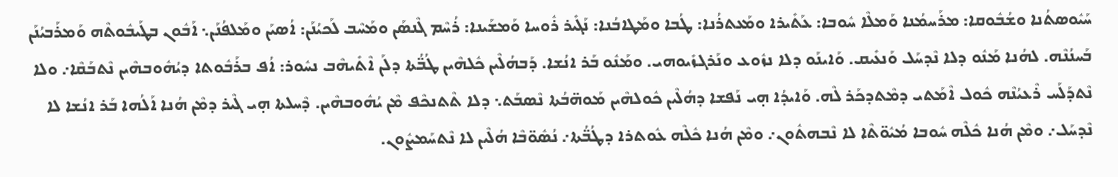ܚܰܝܽܘܣܬܳܢܐ ܘܫܳܒܽܘܩܐ: ܡܪܰܚܡܳܢܐ ܘܰܡܠܶܐ ܚܽܘܒܐ: ܥܰܬܺܝܪܐ ܘܡܰܥܬܪܳܢܐ: ܛܳܒܐ ܘܡܰܛܐܒܳܢܐ: ܢܰܓܺܝܪ ܪܽܘܚܐ ܘܰܡܫܰܝܢܐ: ܪܳܚܶܡ ܓܶܢܣܰܢ ܘܡܰܚܶܒ ܠܰܟܝܳܢܰܢ: ܐܳܣܝܰܢ ܘܡܰܠܦܳܢܰܢ܆ ܐܰܒܽܘܢ ܒܛܰܝܒܽܘܬܶܗ ܘܰܡܪܰܒܝܳܢܰܢ ܒܰܚܢܳܢܶܗ. ܠܗܳܢܐ ܡܰܢܽܘ ܕܠܐ ܢܶܕܚܰܠ ܘܰܢܥܺܝܩ. ܘܰܐܝܢܰܘ ܕܠܐ ܢܙܽܘܥ ܘܢܰܪܓܙܺܝܘܗܝ. ܘܡܰܢܽܘ ܒܰܪ ܐܢܳܫܐ. ܕܰܒܗܳܠܶܝܢ ܟܽܠܗܶܝܢ ܛܳܒ̈ܳܬܐ ܕܠܰܢ ܐܶܬܺܝܗܶܒ ܢܚܽܘܪ: ܐܳܦ ܒܪܰܒܽܘܬܐ ܕܝܳܗܽܘܒܗܶܝܢ ܢܶܬܒܰܩܶܐ܇ ܘܠܐ ܢܶܬܕܰܠܰܚ ܪܶܥܝܳܢܶܗ ܟܽܘܠ ܐܶܡܰܬܝ ܕܡܶܬܕܟܰܪ ܠܶܗ. ܘܰܐܝܕܳܐ ܗ̣ܝ ܢܰܦܫܐ ܕܗܳܠܶܝܢ ܟܽܘܠܗܶܝܢ ܡܰܘܗ̈ܒܳܬܐ ܢܶܣܒܰܬ܆ ܕܠܐ ܬܶܬܢܟܶܦ ܡܶܢ ܝܳܗܽܘܒܗܶܝܢ. ܕܶܚܠܬܐ ܗ̣ܝ ܓܶܝܪ ܕܡܶܢ ܗܳܢܐ ܐܰܠܳܗܐ ܒܰܪ ܐܢܳܫܐ ܠܐ ܢܶܕܚܰܠ܇ ܘܡܶܢ ܗܳܢܐ ܟܽܠܶܗ ܚܽܘܒܐ ܡܳܝܽܘ̈ܬܶܐ ܠܐ ܢܶܒܗܬܽܘܢ܇ ܘܡܶܢ ܗܳܢܐ ܟܽܠܶܗ ܥܽܘܬܪܐ ܕܛܳܒ̈ܳܬܐ܇ ܢܳܣܽܘ̈ܒܶܐ ܗܳܠܶܝܢ ܠܐ ܢܶܬܚܰܡܨܽܘܢ.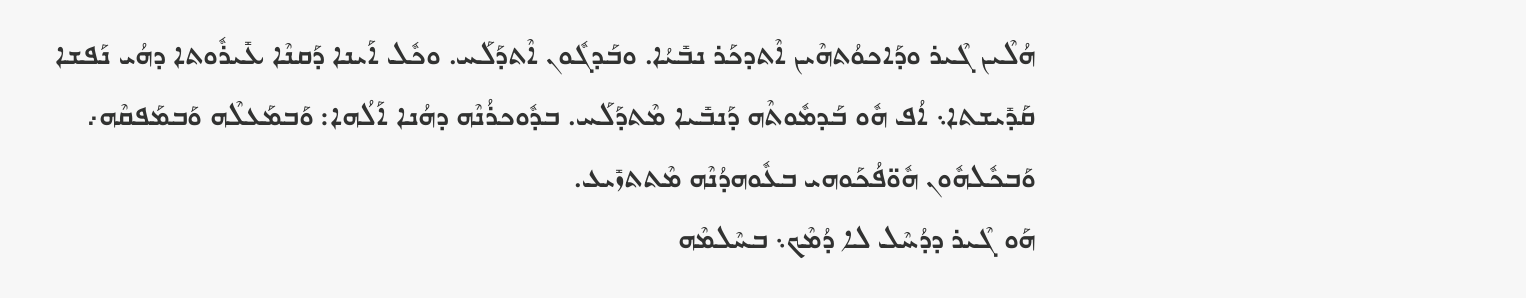ܗܳܠܶܝܢ ܓܶܝܪ ܘܕܰܐܟܘܳܬܗܶܝܢ ܐܶܬܕܟܰܪ ܢܒܺܝܳܐ. ܘܒܰܕܓܽܘܢ ܐܶܬܕܰܠܰܚ. ܘܟܽܠ ܐܰܝܢܐ ܕܰܩܢܶܐ ܥܺܝܪܽܘܬܐ ܕܗܳܝ ܢܰܦܫܐ ܩܰܕܺܝܫܬܐ܆ ܐܳܦ ܗܽܘ ܒܰܕܡܽܘܬܶܗ ܕܰܢܒܺܝܐ ܡܶܬܕܰܠܰܚ. ܒܕܽܘܟܪܳܢܶܗ ܕܗܳܢܐ ܐܰܠܳܗܐ: ܘܰܒܡܰܥܠܶܗ ܘܰܒܡܰܦܩܶܗ܇ ܘܰܒܟܽܠܗܽܘܢ ܗܽܘ̈ܦܳܟܰܘܗܝ ܒܥܽܘܗܕܳܢܶܗ ܡܶܬܬܙܺܝܥ.
ܗܰܘ ܓܶܝܪ ܕܕܳܚܶܠ ܠܐ ܕܳܡܶܟ܆ ܒܚܶܠܡܶܗ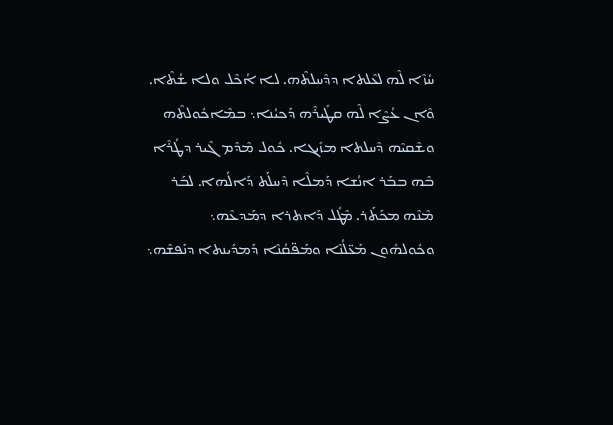ܚܳܙܶܐ ܠܶܗ ܠܥܶܠܬܐ ܕܕܶܚܠܬܶܗ. ܠܐ ܐܳܟܶܠ ܘܠܐ ܫܳܬܶܐ. ܘܶܐܢ ܥܳܨܶܐ ܠܶܗ ܩܛܺܝܪܶܗ ܕܰܟܝܳܢܐ܆ ܒܡܶܐܟܽܘܠܬܶܗ ܘܫܶܩܝܶܗ ܕܶܚܠܬܐ ܡܙܺܝܓܐ. ܟܽܘܠ ܡܶܕܶܡ ܓܶܝܪ ܕܛܳܪܶܐ ܒܶܗ ܒܒܰܪ ܐܢܳܫܐ ܕܰܡܠܶܐ ܕܶܚܠܰܬ ܕܰܐܠܳܗܐ. ܠܒܰܪ ܡܶܢܶܗ ܡܟܰܬܰܪ. ܡܶܛܽܠ ܕܰܐܬܪܐ ܕܡܰܕܥܶܗ܆ ܘܟܽܘܠܗܽܘܢ ܡܰܥ̈ܠܳܢܶܐ ܘܡܰܦ̈ܩܳܢܶܐ ܕܰܡܕܺܝܢܬܐ ܕܢܰܦܫܶܗ܆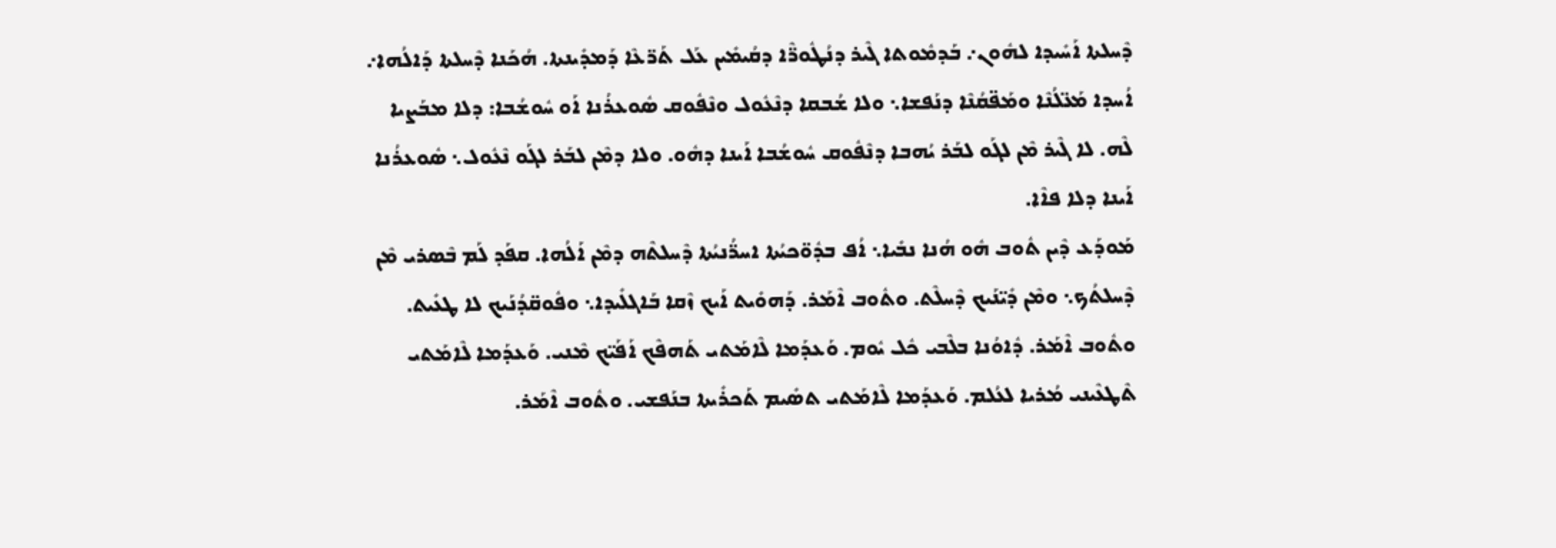ܕܶܚܠܬܐ ܐܰܚܺܝܕܐ ܠܗܽܘܢ܇ ܒܰܕܡܽܘܬܐ ܓܶܝܪ ܕܢܳܛܽܘܪ̈ܶܐ ܕܩܳܝܡܺܝܢ ܥܰܠ ܬܰܪ̈ܥܶܐ ܕܰܡܕܺܝܢܬܐ. ܗܳܟܰܢܐ ܕܶܚܠܬܐ ܕܰܐܠܳܗܐ܇ ܐܳܚܕܐ ܡܰܥ̈ܠܳܢܶܐ ܘܡܰܦ̈ܩܳܢܶܐ ܕܢܰܦܫܐ܆ ܘܠܐ ܫܳܒܩܐ ܕܢܶܥܽܘܠ ܘܢܶܦܽܘܩ ܣܽܘܥܪܳܢܐ ܐܰܘ ܚܽܘܫܳܒܐ: ܕܠܐ ܡܒܰܨܝܐ ܠܶܗ. ܠܐ ܓܶܝܪ ܡܶܢ ܠܓܰܘ ܠܒܰܪ ܝܳܗܒܐ ܕܢܶܦܽܘܩ ܚܽܘܫܳܒܐ ܐܰܝܢܐ ܕܗܽܘ. ܘܠܐ ܕܡܶܢ ܠܒܰܪ ܠܓܰܘ ܢܶܥܽܘܠ܆ ܣܽܘܥܪܳܢܐ ܐܰܝܢܐ ܕܠܐ ܦܐܶܐ.
ܡܰܘܕܰܥ ܕܶܝܢ ܬܽܘܒ ܗܽܘ ܗܳܢܐ ܢܒܺܝܐ܆ ܐܳܦ ܒܕܽܘ̈ܟܝܳܬܐ ܐܚܪ̈ܳܢܝܳܬܐ ܕܶܚܠܬܶܗ ܕܡܶܢ ܐܰܠܳܗܐ. ܩܦܰܕ ܠܰܡ ܒܶܣܪܝ ܡܶܢ ܕܶܚܠܬܳܟ܆ ܘܡܶܢ ܕܺܝ̈ܢܰܝܟ ܕܶܚܠܶܬ. ܘܬܽܘܒ ܐܶܡܰܪ. ܕܰܗܘܺܝܬ ܐܰܝܟ ܙܶܩܐ ܒܰܐܓܠܺܝܕܐ܆ ܘܦܽܘܩ̈ܕܳܢܰܝܟ ܠܐ ܛܥܺܝܬ. ܘܬܽܘܒ ܐܶܡܰܪ. ܕܽܐܘܳܢܐ ܒܠܶܒܝ ܟܽܠ ܝܽܘܡ. ܘܰܥܕܰܡܐ ܠܶܐܡܰܬܝ ܬܰܗܦܶܟ ܐܰܦܰܝ̈ܟ ܡܶܢܝ. ܘܰܥܕܰܡܐ ܠܶܐܡܰܬܝ ܬܶܛܥܶܝܢܝ ܡܳܪܝܐ ܠܥܳܠܡ. ܘܰܥܕܰܡܐ ܠܶܐܡܰܬܝ ܬܣܺܝܡ ܬܰܟܪܺܝܬܐ ܒܢܰܦܫܝ. ܘܬܽܘܒ ܐܶܡܰܪ.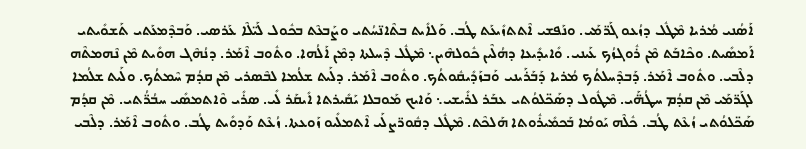ܐܰܣܳܢܝ ܡܳܪܝܐ ܡܶܛܽܠ ܕܙܳܥܘ ܓܰܪ̈ܡܰܝ. ܘܢܰܦܫܝ ܐܶܬܬܙܺܝܥܰܬ ܛܳܒ. ܘܰܠܐܺܝܬ ܒܬܶܐܢ̈ܚܳܬܝ ܘܨܰܒܥܶܬ ܒܟܽܘܠ ܠܰܝ̈ܠܶܐ ܥܰܪܣܝ. ܘܰܒܕܶܡܥܰܬܝ ܬܰܫܘܺܝܬܝ ܐܰܡܣܺܝܬ. ܘܟܶܐܒܰܬ ܡܶܢ ܪܽܘܓܙܳܟ ܥܰܝܢܝ. ܘܺܐܝܕܺܝܥܐ ܕܗܳܠܶܝܢ ܟܽܘܠܗܶܝܢ܆ ܡܶܛܽܠ ܕܶܚܠܬܐ ܕܡܶܢ ܐܰܠܳܗܐ. ܘܬܽܘܒ ܐܶܡܰܪ. ܕܢܳܗܶܓ ܗܘܺܝܬ ܡܶܢ ܢܶܗܡܬܶܗ ܕܠܶܒܝ. ܘܬܽܘܒ ܐܶܡܰܪ. ܕܰܒܕܶܚܠܬܳܟ ܡܳܪܝܐ ܕܰܒܰܪܰܝܢܝ ܘܰܒܙܰܕܺܝܩܽܘܬܳܟ. ܘܬܽܘܒ ܐܶܡܰܪ. ܕܠܰܝܬ ܫܠܳܡܐ ܠܒܶܣܪܝ ܡܶܢ ܩܕܳܡ ܚܶܡܬܳܟ. ܘܠܰܝܬ ܫܠܳܡܐ ܠܓܰܪ̈ܡܰܝ ܡܶܢ ܩܕܳܡ ܚܛܳܗ̈ܰܝ. ܡܶܛܽܘܠ ܕܣܰܟ̈ܠܘܳܬܝ ܥܒܰܪ ܠܪܺܝܫܝ܆ ܘܰܐܝܟ ܡܰܘܒܠܐ ܝܰܩܺܝܪܬܐ ܐܺܝܩܰܪ ܠܺܝ. ܣܪܺܝ ܘܶܐܬܡܣܺܝ ܚܒܳܪ̈ܳܬܝ. ܡܶܢ ܩܕܳܡ ܣܰܟ̈ܠܘܳܬܝ ܙܳܥܶܬ ܛܳܒ. ܟܽܠܶܗ ܝܰܘܡܳܐ ܒܰܟܡܺܝܪܽܘܬܐ ܗܰܠܟܶܬ. ܡܶܛܽܠ ܕܩܽܘܪ̈ܨܠܰܝ ܐܶܬܡܠܺܝܘ ܙܰܘܥܬܐ. ܙܳܥܶܬ ܘܰܕܘܺܝܬ ܛܳܒ. ܘܬܽܘܒ ܐܶܡܰܪ. ܕܠܶܒܝ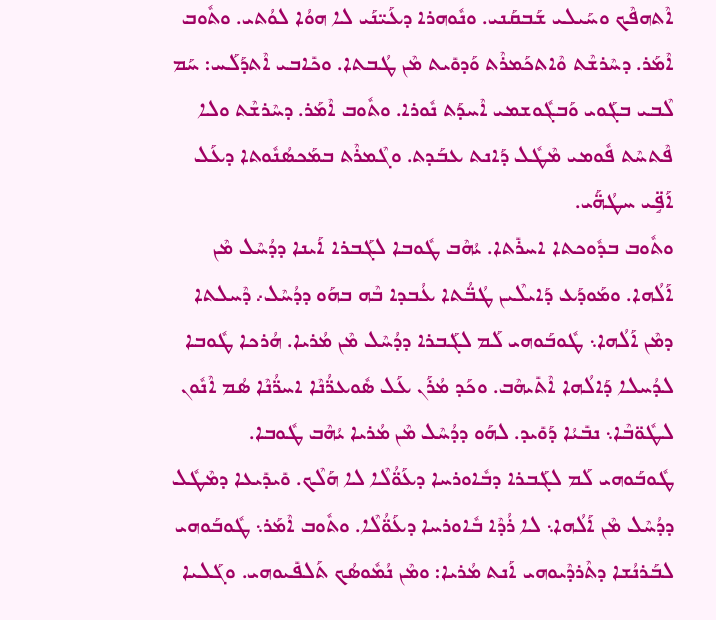ܐܶܬܗܦܶܟ ܘܚܰܝܠܝ ܫܰܒܩܰܢܝ. ܘܢܽܘܗܪܐ ܕܥܰܝ̈ܢܰܝ ܠܐ ܗܘܳܐ ܠܘܳܬܝ. ܘܬܽܘܒ ܐܶܡܰܪ. ܕܚܶܪܫܶܬ ܘܶܐܬܟܰܡܪܶܬ ܘܰܕܘܺܝܬ ܡܶܢ ܛܳܒܬܐ. ܘܟܺܐܒܝ ܐܶܬܕܰܠܰܚ: ܚܰܡ ܠܶܒܝ ܒܓܰܘܝ ܘܰܒܓܽܘܫܡܝ ܐܶܚܕܰܬ ܢܽܘܪܐ. ܘܬܽܘܒ ܐܶܡܰܪ. ܕܚܶܪܫܶܬ ܘܠܐ ܦܶܬܚܶܬ ܦܽܘܡܝ ܡܶܛܽܠ ܕܰܐܢܬ ܥܒܰܕܬ. ܘܓܶܡܪܶܬ ܒܡܰܟܣܳܢܽܘܬܐ ܕܥܰܠ ܐܰܦܱ̈ܝ ܚܛܳܗ̈ܰܝ.
ܘܬܽܘܒ ܒܕܽܘܟܬܐ ܐܚܪܺܬܐ. ܝܳܗܶܒ ܛܽܘܒܐ ܠܓܰܒܪܐ ܐܰܝܢܐ ܕܕܳܚܶܠ ܡܶܢ ܐܰܠܳܗܐ. ܘܡܰܘܕܰܥ ܕܰܐܝܠܶܝܢ ܛܳܒ̈ܳܬܐ ܥܳܒܕܐ ܒܶܗ ܒܗܰܘ ܕܕܳܚܶܠ܇ ܕܶܚܠܬܐ ܕܡܶܢ ܐܰܠܳܗܐ܆ ܛܽܘܒܰܘܗܝ ܠܰܡ ܠܓܰܒܪܐ ܕܕܳܚܶܠ ܡܶܢ ܡܳܪܝܐ. ܗܳܪܟܐ ܛܽܘܒܐ ܠܕܳܚܠܐ ܕܰܐܠܳܗܐ ܐܶܬܺܝܗܶܒ. ܘܟܰܕ ܡܳܪܰܢ ܥܰܠ ܣܽܘܥܪ̈ܳܢܶܐ ܐܚܪ̈ܳܢܶܐ ܣܳܡ ܐܶܢܽܘܢ ܠܛܽܘ̈ܒܶܐ܆ ܢܒܺܝܳܐ ܕܰܘܺܝܕ. ܠܗܰܘ ܕܕܳܚܶܠ ܡܶܢ ܡܳܪܝܐ ܝܳܗܶܒ ܛܽܘܒܐ. ܛܽܘܒܰܘܗܝ ܠܰܡ ܠܓܰܒܪܐ ܕܒܽܐܘܪܚܐ ܕܥܰܘ̈ܳܠܶܐ ܠܐ ܗܰܠܶܟ. ܘܺܝܕܺܝܥܐ ܕܡܶܛܽܠ ܕܕܳܚܶܠ ܡܶܢ ܐܰܠܳܗܐ܆ ܠܐ ܪܳܕܶܐ ܒܽܐܘܪܚܐ ܕܥܰܘ̈ܳܠܶܐ. ܘܬܽܘܒ ܐܶܡܰܪ܆ ܛܽܘܒܰܘܗܝ ܠܒܰܪܢܳܫܐ ܕܬܶܪܕܶܝܘܗܝ ܐܰܢܬ ܡܳܪܝܐ: ܘܡܶܢ ܢܳܡܽܘܣܳܟ ܬܰܠܦܺܝܘܗܝ. ܘܓܰܠܝܐ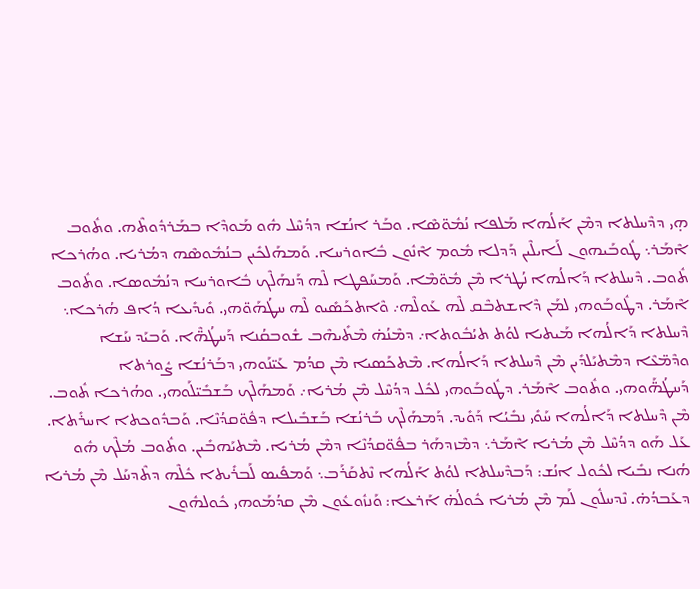ܗ̣ܝ ܕܕܶܚܠܬܐ ܕܡܶܢ ܐܰܠܳܗܐ ܡܰܠܦܐ ܢܳܡܽܘ̈ܣܶܐ. ܘܒܰܪ ܐܢܳܫܐ ܕܕܳܚܶܠ ܗܽܘ ܡܰܘܕܶܐ ܒܡܰܪܕܽܘܬܶܗ. ܘܬܽܘܒ ܐܶܡܰܪ܆ ܛܽܘܒܰܝܗܘܢ ܠܰܐܝܠܶܝܢ ܕܰܕܠܐ ܡܽܘܡ ܐܶܢܽܘܢ ܒܽܐܘܪܚܐ. ܘܰܡܗܰܠܟܺܝܢ ܒܢܳܡܽܘܣܶܗ ܕܡܳܪܝܐ. ܘܗܳܪܟܐ ܬܽܘܒ. ܕܶܚܠܬܐ ܕܰܐܠܳܗܐ ܢܳܛܪܐ ܡܶܢ ܡܽܘ̈ܡܶܐ. ܘܰܡܚܰܦܛܐ ܠܶܗ ܕܰܢܗܰܠܶܟ ܒܽܐܘܪܚܐ ܕܢܳܡܽܘܣܐ. ܘܬܽܘܒ ܐܶܡܰܪ. ܕܛܽܘܒܰܘܗܝ ܠܡܰܢ ܕܶܐܫܬܒܶܩ ܠܶܗ ܥܰܘܠܶܗ܇ ܘܶܐܬܟܰܣܺܝܘ ܠܶܗ ܚܛܳܗܰܘ̈ܗܝ. ܘܺܝܕܺܝܥܐ ܕܳܐܦ ܗܳܪܟܐ܆ ܕܶܚܠܬܐ ܕܰܐܠܳܗܐ ܡܰܝܬܝܐ ܠܘܳܬ ܬܝܳܒܽܘܬܐ܇ ܕܡܶܢܳܗ̇ ܡܶܬܺܝܗܶܒ ܫܽܘܒܩܳܢܐ ܕܰܚܛܳܗ̈ܶܐ. ܘܰܒܝܰܕ ܚܰܫܐ ܘܕܶܡ̈ܥܶܐ ܕܡܶܬܝܰܠܕܺܝܢ ܡܶܢ ܕܶܚܠܬܐ ܕܰܐܠܳܗܐ. ܡܶܬܟܰܣܝܐ ܡܶܢ ܩܕܳܡ ܥܰܝ̈ܢܰܘܗܝ ܕܒܰܪܢܳܫܐ ܨܽܘܪܬܐ ܕܰܚܛܳܗ̈ܰܘܗܝ. ܘܬܽܘܒ ܐܶܡܰܪ. ܕܛܽܘܒܰܘܗܝ ܠܟܽܠ ܕܕܳܚܶܠ ܡܶܢ ܡܳܪܝܐ܇ ܘܰܡܗܰܠܶܟ ܒܰܫܒܺܝ̈ܠܰܘܗܝ. ܘܗܳܪܟܐ ܬܽܘܒ. ܡܶܢ ܕܶܚܠܬܐ ܕܰܐܠܳܗܐ ܚܰܘܺܝ ܢܒܺܝܳܐ ܕܰܘܺܝܕ. ܕܰܡܗܰܠܶܟ ܒܰܪܢܳܫܐ ܒܰܫܒܺܝܠܐ ܕܦܽܘ̈ܩܕܳܢܶܐ. ܘܰܒܕܽܘܟܬܐ ܐܚܪܺܬܐ. ܥܰܠ ܗܰܘ ܕܕܳܚܶܠ ܡܶܢ ܡܳܪܝܐ ܐܶܡܰܪ܆ ܕܡܶܙܕܗܰܪ ܒܦܽܘ̈ܩܕܳܢܶܐ ܕܡܶܢ ܡܳܪܝܐ. ܡܶܬܝܰܗܒܺܝܢ. ܘܬܽܘܒ ܡܳܠܶܟ ܗܽܘ ܗܳܢܐ ܢܒܺܝܐ ܠܟܽܘܠ ܐܢܳܫ: ܕܰܒܕܶܚܠܬܐ ܠܘܳܬ ܐܰܠܳܗܐ ܢܶܬܩܰܪܰܒ܆ ܘܰܡܦܺܝܣ ܠܰܒܪܺܝܬܐ ܟܽܠܶܗ ܕܬܶܕܚܰܠ ܡܶܢ ܡܳܪܝܐ ܕܥܰܒܕܳܗ̇. ܢܶܕܚܠܽܘܢ ܠܰܡ ܡܶܢ ܡܳܪܝܐ ܟܽܘܠܳܗ̇ ܐܰܪܥܐ: ܘܰܢܙܽܘܥܽܘܢ ܡܶܢ ܩܕܳܡܰܘܗܝ ܟܽܘܠܗܽܘܢ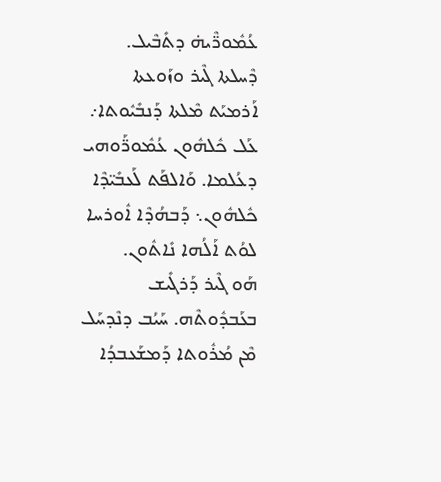ܥܳܡܽܘܪ̈ܶܝܗ̇ ܕܬܺܒܶܝܠ. ܕܶܚܠܬܐ ܓܶܝܪ ܘܙܰܘܥܬܐ ܐܰܪܡܝܰܬ ܡܶܠܬܐ ܕܰܢܒܺܝܽܘܬܐ܇ ܥܰܠ ܟܽܠܗܽܘܢ ܥܳܡܽܘܪ̈ܰܘܗܝ ܕܥܳܠܡܐ. ܘܰܐܠܦܰܬ ܠܰܥܒܺܝ̈ܕܶܐ ܟܽܠܗܽܘܢ܆ ܕܰܒܗܳܕܶܐ ܐܽܘܪܚܐ ܠܘܳܬ ܐܰܠܳܗܐ ܢܺܐܬܽܘܢ.
ܗܰܘ ܓܶܝܪ ܕܰܪܓܺܝܫ ܒܥܰܒܕܽܘܬܶܗ. ܚܰܝܳܒ ܕܢܶܕܚܰܠ ܡܶܢ ܡܳܪܽܘܬܐ ܕܰܡܫܰܥܒܕܳܐ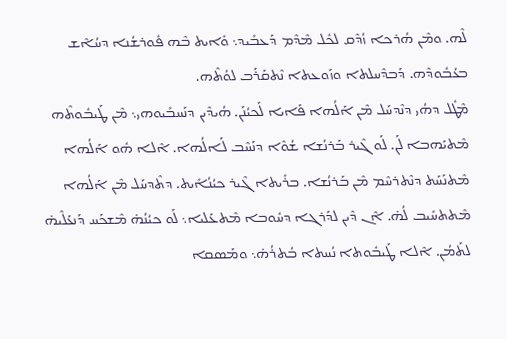ܠܶܗ. ܘܡܶܢ ܗܳܪܟܐ ܙܳܕܶܩ ܠܟܽܠ ܡܶܕܶܡ ܕܰܥܒܺܝܕ܆ ܘܺܐܝܬ ܒܶܗ ܦܽܘܪܫܳܢܐ ܕܚܳܐܶܫ ܒܥܳܒܽܘܕܶܗ. ܕܰܒܕܶܚܠܬܐ ܘܙܰܘܥܬܐ ܢܶܬܩܰܪܰܒ ܠܘܳܬܶܗ.
ܡܶܛܽܠ ܕܗܳܝ ܕܢܶܕܚܰܠ ܡܶܢ ܐܰܠܳܗܐ ܦܰܐܝܐ ܠܰܟܝܳܢܰܢ. ܗܳܝܕܶܝܢ ܕܢܰܚܒܺܝܘܗܝ܆ ܡܶܢ ܛܰܝܒܽܘܬܶܗ ܡܶܬܝܰܗܒܐ ܠܰܢ. ܠܰܘ ܓܶܝܪ ܒܰܪܢܳܫܐ ܫܳܘܶܐ ܕܢܰܚܶܒ ܠܰܐܠܳܗܐ. ܐܶܠܐ ܗܽܘ ܐܰܠܳܗܐ ܡܶܬܢܰܚܰܬ ܕܢܶܬܪܚܶܡ ܡܶܢ ܒܰܪܢܳܫܐ. ܒܪܺܝܬܐ ܓܶܝܪ ܟܝܳܢܳܐܺܝܬ. ܕܬܶܕܚܰܠ ܡܶܢ ܐܰܠܳܗܐ ܡܶܬܬܚܺܝܒ ܠܳܗ̇. ܐܶܢ ܕܶܝܢ ܠܕܰܪܓܐ ܕܚܽܘܒܐ ܡܶܬܥܰܠܝܐ܆ ܠܰܘ ܟܝܳܢܳܗ̇ ܡܶܫܟܰܚ ܕܰܢܥܰܠܶܝܗ̇ ܠܬܰܡܳܢ. ܐܶܠܐ ܛܰܝܒܽܘܬܐ ܢܳܚܬܐ ܒܳܬܪܳܗ̇܆ ܘܡܰܣܩܐ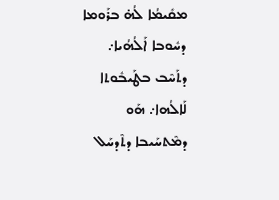ܡܩܺܝܡܳܐ ܠܳܗ̇ ܒܪܰܘܡܐ ܕܚܽܘܒܐ ܐܰܠܳܗܳܝܐ܇ ܕܬܰܚܶܒ ܒܛܰܝܒܽܘܬܐ ܠܰܐܠܳܗܐ܇ ܗܰܘ ܕܡܶܬܚܰܝܒܐ ܕܬܶܕܚܰܠ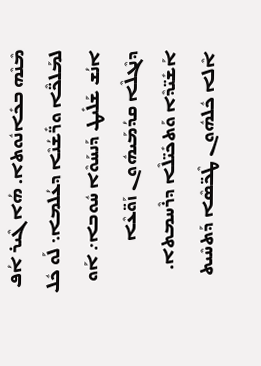ܡܶܢܶܗ ܒܟܺܐܢܽܘܬܐ. ܗܳܐ ܓܶܝܪ ܐܳܦ ܠܡܰܠܟ̈ܶܐ ܘܪ̈ܺܫܳܢܶܐ ܕܥܳܠܡܐ܆ ܠܰܘ ܟܽܠ ܐܢܳܫ ܫܰܠܺܝܛ ܕܰܢܚܰܘܶܐ ܚܽܘܒܐ܇ ܐܰܘ ܕܢܶܓܠܶܐ ܩܕܳܡܰܝܗܽܘܢ ܙܰܘ̈ܥܶܐ ܐܰܫܺܝ̈ܕܶܐ ܘܰܬܟܺܝ̈ܠܶܐ ܕܪܶܚܡܬܐ. ܐܶܠܐ ܟܽܠܗܽܘܢ ܛܶܟ̈ܣܶܐ ܕܰܬܚܶܝܬ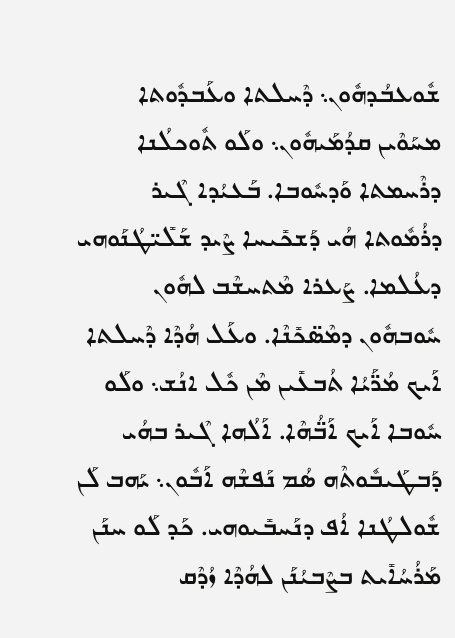ܫܽܘܥܒܳܕܗܽܘܢ܆ ܕܶܚܠܬܐ ܘܥܰܒܕܽܘܬܐ ܡܚܰܘܶܝܢ ܩܕܳܡܰܝܗܽܘܢ܆ ܘܠܰܘ ܬܽܘܟܠܳܢܐ ܕܪܶܚܡܬܐ ܘܰܕܚܽܘܒܐ. ܒܰܥܝܳܕܐ ܓܶܝܪ ܕܪܳܡܽܘܬܐ ܗܳܝ ܕܰܫܟܺܝܚܐ ܨܶܝܕ ܫܰܠܺܝ̈ܛܳܢܰܘܗܝ ܕܥܳܠܡܐ. ܨܰܥܪܐ ܡܶܬܚܫܶܒ ܠܗܽܘܢ ܚܽܘܒܗܽܘܢ ܕܡܶܣ̈ܟܺܢܶܐ. ܘܥܰܠ ܗܳܕܶܐ ܕܶܚܠܬܐ ܐܰܝܟ ܡܳܪ̈ܰܝܳܐ ܬܳܒܥܺܝܢ ܡܶܢ ܟܽܠ ܐܢܳܫ܆ ܘܠܰܘ ܚܽܘܒܐ ܐܰܝܟ ܐܰܒ̈ܳܗܶܐ. ܐܰܠܳܗܐ ܓܶܝܪ ܒܗܳܝ ܕܰܒܛܰܝܒܽܘܬܶܗ ܣܳܡ ܢܰܦܫܶܗ ܐܰܒܽܘܢ܆ ܝܰܗܒ ܠܰܢ ܫܽܘܠܛܳܢܐ ܐܳܦ ܕܢܰܚܒܺܝܘܗܝ. ܟܰܕ ܠܰܘ ܚܢܰܢ ܡܰܪܳܚܳܐܺܝܬ ܒܨܶܒܝܳܢܰܢ ܠܗܳܕܶܐ ܙܳܕܶܩ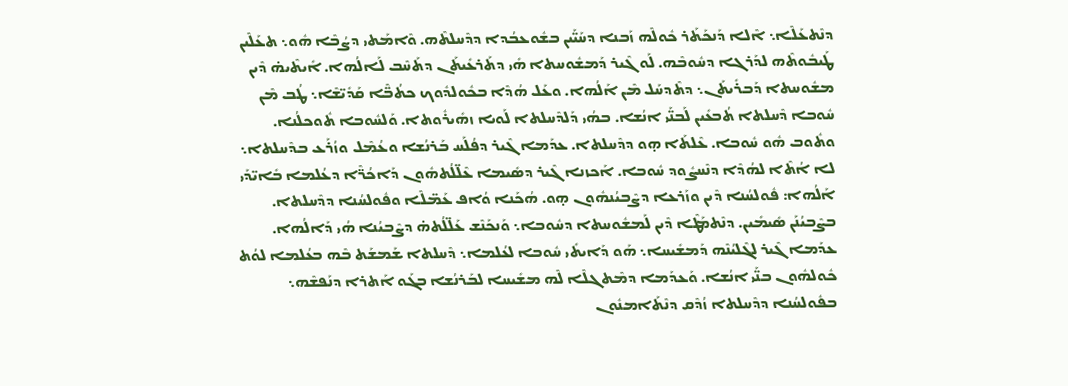ܕܢܶܬܥܰܠܶܐ܆ ܐܶܠܐ ܕܰܢܟܰܬܰܪ ܟܽܘܠܶܗ ܙܰܒܢܐ ܕܚܰܝ̈ܰܝܢ ܒܫܽܘܥܒܳܕܐ ܕܕܶܚܠܬܶܗ. ܘܶܐܡܰܬܝ ܕܨܳܒܶܐ ܗܽܘ܆ ܬܥܰܠܶܝܢ ܛܰܝܒܽܘܬܶܗ ܠܕܰܪܓܐ ܕܚܽܘܒܶܗ. ܠܰܘ ܓܶܝܪ ܕܰܡܫܽܘܚܬܐ ܗܺܝ ܕܬܰܪܥܺܝܬܰܢ ܕܬܰܚܶܒ ܠܰܐܠܳܗܐ. ܐܺܝܬܶܝܗ̇ ܕܶܝܢ ܡܫܽܘܚܬܐ ܕܰܒܪܺܝܬܰܢ܆ ܕܬܶܕܚܰܠ ܡܶܢ ܐܰܠܳܗܐ. ܘܥܰܠ ܗܳܕܶܐ ܒܟܽܘܠܕܽܘܟ ܟܬܳܒ̈ܶܐ ܩܰܕܺܝ̈ܫܶܐ܆ ܛܳܒ ܡܶܢ ܚܽܘܒܐ ܕܶܚܠܬܐ ܬܳܒܥܺܝܢ ܠܰܒܢ̈ܰܝ ܐܢܳܫܐ. ܒܗܳܝ ܕܰܠܕܶܚܠܬܐ ܠܰܘܝܐ ܙܗܺܝܪܽܘܬܐ. ܘܰܠܚܽܘܒܐ ܬܽܘܟܠܳܢܐ.
ܘܬܽܘܒ ܗܽܘ ܚܽܘܒܐ. ܥܶܠܬܰܐ ܗ̣ܘ ܕܕܶܚܠܬܐ. ܥܕܰܡܐ ܓܶܝܪ ܕܦܳܠܰܚ ܒܰܪܢܳܫܐ ܘܥܳܡܶܠ ܘܙܳܪܰܥ ܒܕܶܚܠܬܐ܆ ܠܐ ܐܳܬܶܐ ܠܗܳܕܶܐ ܕܢܶܚܨܽܘܕ ܚܽܘܒܐ. ܐܰܟܙܢܐ ܓܶܝܪ ܕܣܺܝܡܐ ܥܶܠ̈ܠܳܬܗܽܘܢ ܕܰܐܟܳܪ̈ܶܐ ܕܥܳܠܡܐ ܒܺܐܝ̈ܕܰܝ ܐܰܠܳܗܐ: ܦܽܘܠܚܳܢܐ ܕܶܝܢ ܘܙܰܪܥܐ ܕܨܶܒܝܳܢܗܽܘܢ ܗ̣ܘ. ܗܳܟܰܢܐ ܘܳܐܦ ܥܰܡ̈ܠܶܐ ܘܦܽܘܠܚܳܢܐ ܕܕܶܚܠܬܐ. ܒܨܶܒܝܳܢܰܢ ܣܺܝܡܺܝܢ. ܕܢܶܬܡܰܛܶܐ ܕܶܝܢ ܠܰܡܫܽܘܚܬܐ ܕܚܽܘܒܐ܆ ܘܰܢܟܰܢܶܫ ܥܰܠ̈ܠܳܬܗ̇ ܕܨܶܒܝܳܢܐ ܗܳܝ ܕܰܐܠܳܗܐ. ܥܕܰܡܐ ܓܶܝܪ ܠܓܶܠܝܳܢܶܗ ܕܰܡܫܺܝܚܐ܆ ܗܰܘ ܕܰܐܝܬܺܝ ܚܽܘܒܐ ܠܥܳܠܡܐ܆ ܕܶܚܠܬܐ ܫܰܡܫܰܬ ܒܶܗ ܒܥܳܠܡܐ ܠܘܳܬ ܟܽܘܠܗܽܘܢ ܒܢ̈ܰܝ ܐܢܳܫܐ. ܘܰܥܕܰܡܐ ܕܡܶܬܓܠܶܐ ܠܶܗ ܡܫܺܝܚܐ ܠܒܰܪܢܳܫܐ ܒܓܰܘ ܐܰܬܪܐ ܕܢܰܦܫܶܗ܆ ܒܦܽܘܠܚܳܢܐ ܕܕܶܚܠܬܐ ܙܳܕܶܩ ܕܢܶܬܰܐܡܢܽܘܢ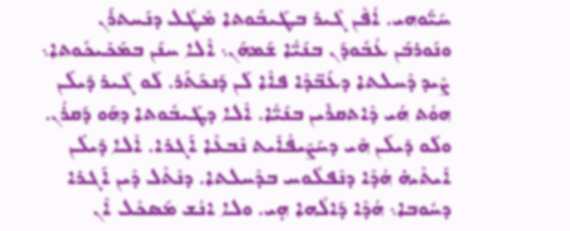ܚܰܝ̈ܰܘܗܝ. ܐܳܦܶܢ ܓܶܝܪ ܒܛܰܝܒܽܘܬܐ ܡܶܛܽܠ ܕܢܰܚܬܪܰܢ ܘܢܰܘܪܒܰܢ ܥܳܒܽܘܕܰܢ ܒܢܰܝ̈ܳܐ ܫܰܡܗܰܢ܆ ܐܶܠܐ ܚܢܰܢ ܒܡܰܟܺܝܟܽܘܬܐ܆ ܨܶܝܕ ܕܶܚܠܬܐ ܕܥܰܒ̈ܕܶܐ ܦܐܶܐ ܠܰܢ ܕܰܢܟܰܬܰܪ. ܠܰܘ ܓܶܝܪ ܕܺܝܠܰܢ ܗܘܳܬ ܗܳܝ ܕܶܐܬܩܪܺܝܢ ܒܢܰܝ̈ܳܐ. ܐܶܠܐ ܕܛܰܝܒܽܘܬܐ ܕܗܰܘ ܕܰܩܪܳܢ. ܘܠܰܘ ܕܺܝܠܰܢ ܗܺܝ ܕܚܰܨܺܝܦܳܐܺܝܬ ܢܶܒܥܶܐ ܐܰܓܪܐ. ܐܶܠܐ ܕܺܝܠܰܢ ܐܺܝܬܶܝܗ̇ ܗܳܕܶܐ ܕܢܶܦܠܽܘܚ ܒܕܶܚܠܬܐ. ܕܢܶܬܶܠ ܕܶܝܢ ܐܰܓܪܐ ܕܚܽܘܒܐ܆ ܗܳܕܶܐ ܕܰܐܠܳܗܐ ܗ̣ܝ. ܘܠܐ ܐܢܳܫ ܡܰܣܟܶܠ ܐܶܢ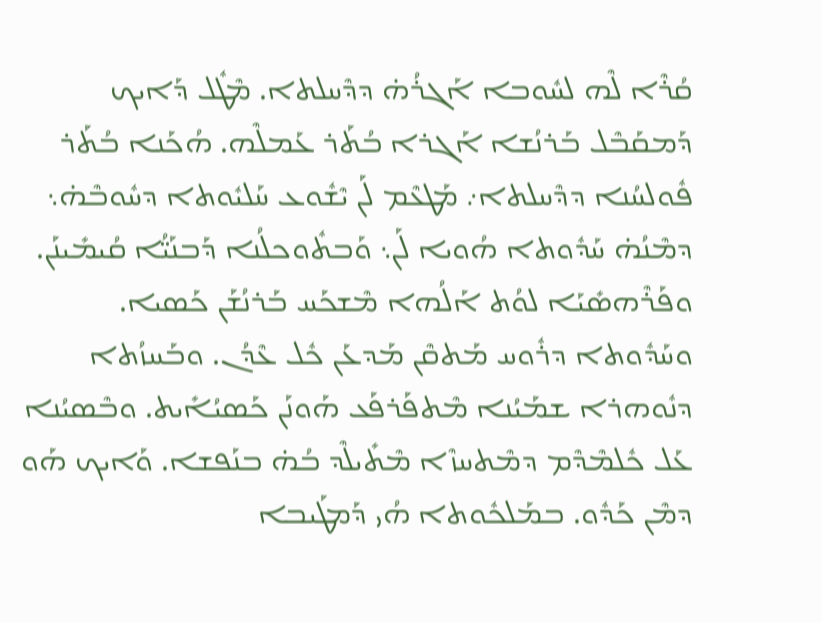ܩܳܪܶܐ ܠܶܗ ܠܚܽܘܒܐ ܐܰܓܪܳܗ̇ ܕܕܶܚܠܬܐ. ܡܶܛܽܠ ܕܰܐܝܟ ܕܰܡܩܰܒܶܠ ܒܰܪܢܳܫܐ ܐܰܓܪܐ ܒܳܬܰܪ ܥܰܡܠܶܗ. ܗܳܟܰܢܐ ܒܳܬܰܪ ܦܽܘܠܚܳܢܐ ܕܕܶܚܠܬܐ܇ ܡܰܛܥܶܡ ܠܰܢ ܝܶܫܽܘܥ ܚܰܠܝܽܘܬܐ ܕܚܽܘܒܶܗ̇܆
ܕܡܶܢܳܗ̇ ܚܰܕܽܘܬܐ ܗܳܘܝܐ ܠܰܢ܆ ܘܰܒܬܽܘܟܠܳܢܐ ܕܰܒܢܰܝ̈ܳܐ ܩܳܝܡܺܝܢܰܢ. ܘܦܰܪܶܗܣܺܝܰܐ ܠܘܳܬ ܐܰܠܳܗܐ ܡܶܫܟܰܚ ܒܰܪܢܳܫܰܢ ܟܰܣܝܐ. ܘܚܰܕܽܘܬܐ ܕܪܽܘܚ ܡܰܬܩܶܢ ܡܰܕܥܰܢ ܟܽܠ ܥܶܕܳܢ. ܘܒܰܚܙܳܬܐ ܕܢܽܘܗܪܐ ܫܡܰܝܳܢܐ ܡܶܬܦܰܪܦܰܥ ܗܰܘܢܰܢ ܟܰܣܝܳܐܺܝܬ. ܘܒܶܣܝܳܢܐ ܥܰܠ ܟܽܠܡܶܕܶܡ ܕܡܶܬܚܙܶܐ ܡܶܬܺܝܠܶܕ ܒܳܗ̇ ܒܢܰܦܫܐ. ܘܰܐܝܟ ܗܰܘ ܕܡܶܢ ܟܰܕܽܘ. ܒܡܰܠܟܽܘܬܐ ܗܳܝ ܕܰܡܛܰܝܒܐ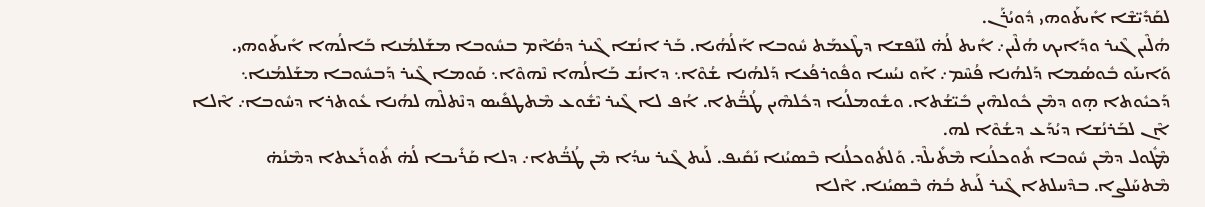ܠܩܰܕܺܝ̈ܫܶܐ ܐܺܝܬܰܘܗܝ ܕܽܘܝܳܪܰܢ.
ܗܳܠܶܝܢ ܓܶܝܪ ܘܕܰܐܝܟ ܗܳܠܶܝܢ܇ ܐܺܝܬ ܠܳܗ̇ ܠܢܰܦܫܐ ܕܛܶܥܡܰܬ ܚܽܘܒܐ ܐܰܠܳܗܳܝܐ. ܒܰܪ ܐܢܳܫܐ ܓܶܝܪ ܕܩܳܐܶܡ ܒܚܽܘܒܐ ܡܫܰܠܡܳܢܐ ܒܰܐܠܳܗܐ ܐܺܝܬܰܘܗܝ. ܘܰܐܝܢܰܘ ܒܽܘܣܳܡܐ ܕܰܠܗܳܢܐ ܦܳܚܶܡ܇ ܐܰܘ ܢܝܳܚܐ ܘܦܽܘܪܦܳܥܐ ܕܰܠܗܳܢܐ ܫܳܘܶܐ܆ ܕܐܢܳܫ ܒܰܐܠܳܗܐ ܢܶܗܘܶܐ܆ ܩܰܘܡܐ ܓܶܝܪ ܕܰܒܚܽܘܒܐ ܡܫܰܠܡܳܢܐ܆ ܕܰܟܝܽܘܬܐ ܗ̣ܘ ܕܡܶܢ ܟܽܘܠܗܶܝܢ ܒܺܝ̈ܫܳܬܐ. ܘܫܽܘܡܠܳܝܐ ܕܟܽܠܗܶܝܢ ܛܳܒ̈ܳܬܐ. ܐܳܦ ܠܐ ܓܶܝܪ ܝܶܫܽܘܥ ܡܶܬܛܦܺܝܣ ܕܢܶܬܠܶܗ ܠܗܳܢܐ ܥܽܘܬܪܐ ܕܚܽܘܒܐ܇ ܐܶܠܐ ܐܶܢ ܠܒܰܪܢܳܫܐ ܕܝܳܕܰܥ ܕܫܳܘܶܐ ܠܗ.
ܡܶܛܽܘܠ ܕܡܶܢ ܚܽܘܒܐ ܬܽܘܟܠܳܢܐ ܡܶܬܺܝܠܶܕ. ܘܰܠܬܽܘܟܠܳܢܐ ܒܶܣܝܳܢܐ ܢܰܩܺܝܦ. ܠܰܝܬ ܓܶܝܪ ܚܕܳܐ ܡܶܢ ܛܳܒ̈ܳܬܐ܇ ܕܠܐ ܩܰܪܺܝܒܐ ܠܳܗ̇ ܬܽܘܪܰܥܬܐ ܕܡܶܢܳܗ̇ ܡܶܬܚܰܠܨܐ. ܒܕܶܚܠܬܐ ܓܶܝܪ ܠܰܝܬ ܒܳܗ̇ ܒܶܣܝܳܢܐ. ܐܶܠܐ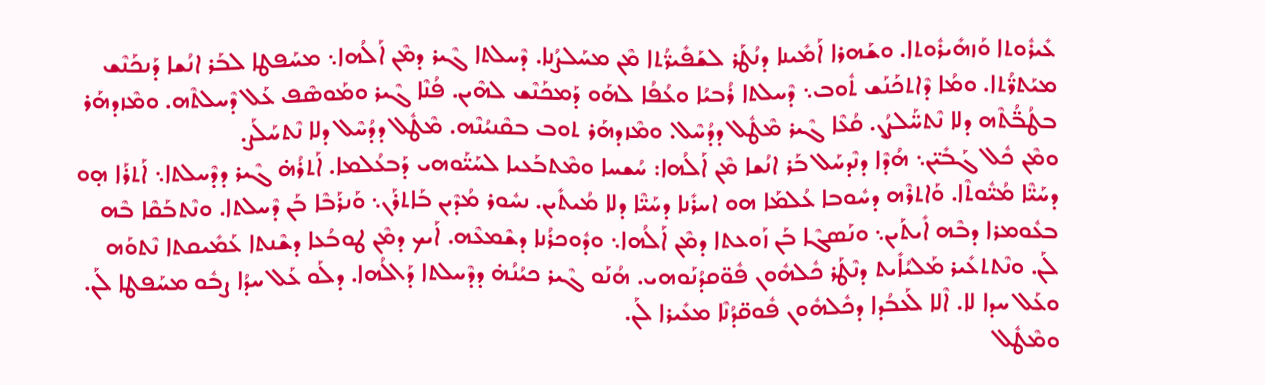ܥܺܝܪܽܘܬܐ ܘܰܙܗܺܝܪܽܘܬܐ. ܘܫܰܗܪܐ ܐܰܡܺܝܢܐ ܕܢܳܛܰܪ ܠܫܰܦܺܝܪ̈ܳܬܐ ܡܶܢ ܡܚܰܠܨܳܢܐ. ܕܶܚܠܬܐ ܓܶܝܪ ܕܡܶܢ ܐܰܠܳܗܐ܆ ܡܚܰܦܛܐ ܠܒܰܪ ܐܢܳܫܐ ܕܰܢܟܰܢܶܫ ܡܝܰܬܪ̈ܳܬܐ. ܘܡܳܐ ܕܶܐܬܟܰܢܰܫ ܬܽܘܒ܆ ܕܶܚܠܬܐ ܪܳܒܝܳܐ ܘܥܳܦܳܐ ܠܗܰܘ ܕܰܡܟܰܢܶܫ ܠܗܶܝܢ. ܦܳܢܶܐ ܓܶܝܪ ܘܡܰܘܣܶܦ ܥܰܠ ܕܶܚܠܬܶܗ. ܘܡܶܙܕܗܰܪ ܒܛܳܒ̈ܳܬܶܗ ܕܠܐ ܢܶܬܚ̈ܰܠܨܳܢ. ܩܳܥܶܐ ܓܶܝܪ ܡܶܛܽܠ ܕܕܳܚܶܠ. ܘܡܶܙܕܗܰܪ ܬܘܒ ܒܩܶܢܝܳܢܶܗ. ܡܶܛܽܠ ܕܕܳܚܶܠ ܕܠܐ ܢܶܬܚܰܠܰܨ.
ܘܡܶܢ ܟܽܠ ܓܰܒܺܝ̈ܢ܆ ܗܳܕܶܐ ܕܢܶܕܚܰܠ ܒܰܪ ܐܢܳܫܐ ܡܶܢ ܐܰܠܳܗܐ: ܚܳܫܚܐ ܘܡܶܬܒܰܥܝܐ ܠܚܰܝ̈ܰܘܗܝ ܕܰܒܥܳܠܡܐ. ܐܰܬܪܳܗ̇ ܓܶܝܪ ܕܕܶܚܠܬܐ܆ ܐܰܬܪܰܐ ܗ̣ܘ ܕܚܰܝ̈ܶܐ ܡܳܝ̈ܽܘܬܶܐ. ܘܰܐܬܪܶܗ ܕܚܽܘܒܐ ܥܳܠܡܰܐ ܗܘ ܐܚܪܺܢܐ ܕܚܰܝ̈ܶܐ ܕܠܐ ܡܳܝܬܺܝܢ. ܢܚܽܘܪ ܡܳܕܶܝܢ ܒܰܐܬܪܰܢ܆ ܘܰܢܪܰܒܶܐ ܒܰܢ ܕܶܚܠܬܐ. ܘܢܶܬܒܰܩܶܐ ܒܶܗ ܒܥܽܘܡܪܐ ܕܒܶܗ ܐܺܝܬܰܝܢ܆ ܘܢܰܣܓܶܐ ܒܰܢ ܙܰܘܥܬܐ ܕܡܶܢ ܐܰܠܳܗܐ܆ ܘܕܽܘܟܪܳܢܐ ܕܫܶܡܥܶܗ. ܐܰܝܟ ܕܡܶܢ ܛܘܒܳܥܐ ܕܫܶܢܬܐ ܥܰܡܺܝܩܬܐ ܢܶܬܘܰܗ ܠܰܢ. ܘܢܶܬܬܥܺܝܪ ܡܰܠܝܳܐܺܝܬ ܕܢܶܛܰܪ ܟܽܠܗܽܘܢ ܦܽܘ̈ܩܕܳܢܰܘܗܝ. ܗܳܢܰܘ ܓܶܝܪ ܟܝܳܢܳܗ̇ ܕܕܶܚܠܬܐ ܕܰܐܠܳܗܐ. ܕܠܰܘ ܥܰܠ ܚܕܳܐ ܨܒܽܘ ܡܚܰܦܛܐ ܠܰܢ. ܘܥܰܠ ܚܕܐ ܠܐ. ܐܶܠܐ ܠܰܥܒܳܕܐ ܕܟܽܠܗܽܘܢ ܦܽܘܩ̈ܕܳܢܶܐ ܡܥܺܝܪܐ ܠܰܢ.
ܘܡܶܛܽܠ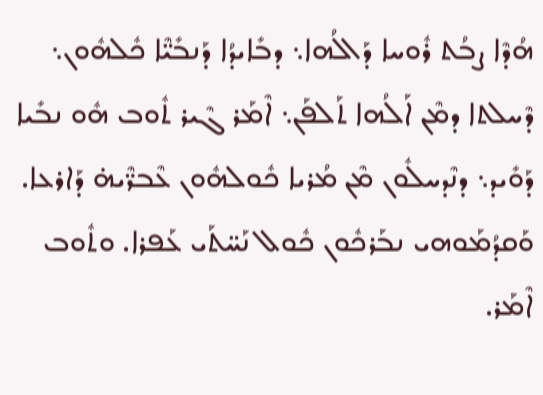ܗܳܕܶܐ ܨܒܳܬ ܪܽܘܚܐ ܕܰܐܠܳܗܐ܆ ܕܒܺܐܝܕܳܐ ܕܰܢܒܺܝ̈ܶܐ ܟܽܠܗܽܘܢ܆ ܕܶܚܠܬܐ ܕܡܶܢ ܐܰܠܳܗܐ ܬܰܠܦܰܢ܆ ܐܶܡܰܪ ܓܶܝܪ ܬܽܘܒ ܗܽܘ ܢܒܺܝܐ ܕܰܘܺܝܕ܆ ܕܢܶܕܚܠܽܘܢ ܡܶܢ ܡܳܪܝܐ ܟܽܘܠܗܽܘܢ ܥܶܒܪ̈ܶܝܗ̇ ܕܰܐܪܥܐ. ܘܰܩܕܳܡܰܘܗܝ ܢܒܰܪܟܽܘܢ ܟܽܘܠ ܢܰܚ̈ܬܰܝ ܥܰܦܪܐ. ܘܬܽܘܒ ܐܶܡܰܪ.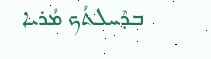ܒܕܶܚܠܬܳܟ ܡܳܪܝܐ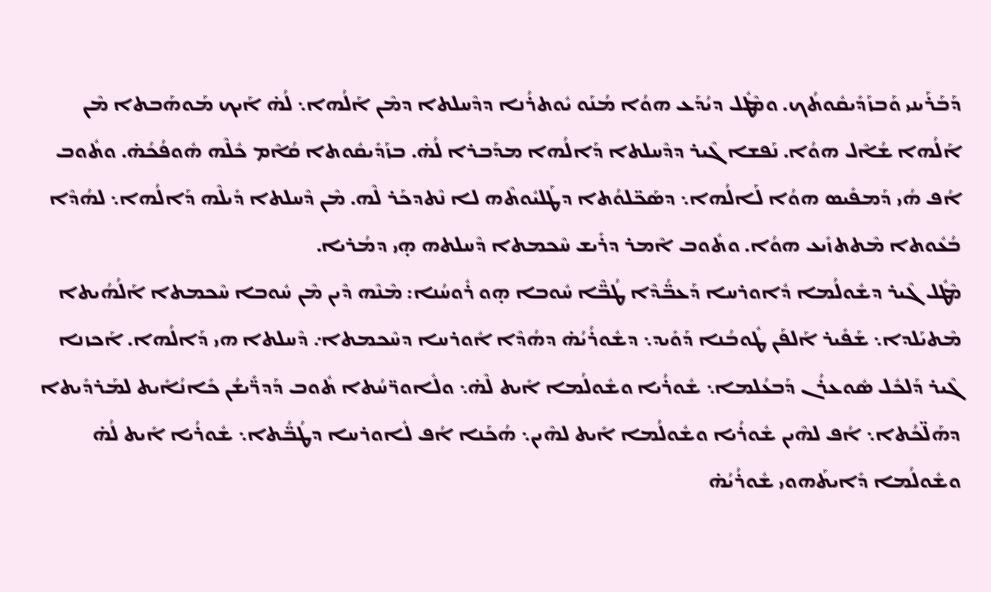ܕܰܒܰܪܰܝܢܝ ܘܰܒܙܰܕܺܝܩܽܘܬܳܟ. ܘܡܶܛܽܠ ܕܝܳܕܰܥ ܗܘܳܐ ܡܳܢܰܘ ܝܽܘܬܪܳܢܐ ܕܕܶܚܠܬܐ ܕܡܶܢ ܐܰܠܳܗܐ܆ ܠܳܗ̇ ܐܰܝܟ ܡܰܘܗܰܒܬܐ ܡܶܢ ܐܰܠܳܗܐ ܫܳܐܶܠ ܗܘܳܐ. ܢܰܦܫܐ ܓܶܝܪ ܕܕܶܚܠܬܐ ܕܰܐܠܳܗܐ ܡܕܰܒܪܐ ܠܳܗ̇. ܒܙܰܕܺܝܩܽܘܬܐ ܩܳܐܶܡ ܟܽܠܶܗ ܗܽܘܦܳܟܳܗ̇. ܘܬܽܘܒ ܐܳܦ ܗܳܝ ܕܰܡܦܺܝܣ ܗܘܳܐ ܠܰܐܠܳܗܐ܆ ܕܣܰܟ̈ܠܘܳܬܐ ܕܛܰܠܝܽܘܬܶܗ ܠܐ ܢܶܬܕܟܰܪ ܠܶܗ. ܡܶܢ ܕܶܚܠܬܐ ܕܺܝܠܶܗ ܕܰܐܠܳܗܐ܆ ܠܗܳܕܶܐ ܒܳܥܽܘܬܐ ܡܶܬܬܙܺܝܥ ܗܘܳܐ. ܘܬܽܘܒ ܐܶܡܪ ܕܪܺܝܫ ܚܶܟܡܬܐ ܕܶܚܠܬܗ ܗ̣ܝ ܕܡܳܪܝܐ.
ܡܶܛܽܠ ܓܶܝܪ ܕܫܽܘܠܳܡܐ ܕܽܐܘܪܚܐ ܕܰܥܒ̈ܳܕܶܐ ܛܳܒ̈ܶܐ ܚܽܘܒܐ ܗ̣ܘ ܪܽܘܚܳܢܐ: ܡܶܢܶܗ ܕܶܝܢ ܡܶܢ ܚܽܘܒܐ ܚܶܟܡܬܐ ܐܰܠܳܗܳܝܬܐ ܡܶܬܝܰܠܕܐ܆ ܫܰܦܺܝܪ ܐܰܠܦܰܢ ܛܽܘܒܳܢܐ ܕܰܘܺܝܕ܆ ܕܫܽܘܪܳܝܳܗ̇ ܕܗܳܕܶܐ ܐܽܘܪܚܐ ܕܚܶܟܡܬܐ܇ ܕܶܚܠܬܐ ܗܝ ܕܰܐܠܳܗܐ. ܐܰܟܙܢܐ ܓܶܝܪ ܕܰܠܟܽܠ ܣܽܘܥܪܳܢ ܕܰܒܥܳܠܡܐ܆ ܫܽܘܪܳܝܐ ܘܫܽܘܠܳܡܐ ܐܺܝܬ ܠܶܗ̇܆ ܘܠܽܐܘܪ̈ܚܳܬܐ ܬܽܘܒ ܕܰܕܪ̈ܺܝܫܳܢ ܟܺܐܢܳܐܺܝܬ ܠܡܰܪܕܺܝܬܐ ܕܗܰܠ̈ܟܳܬܐ܆ ܐܳܦ ܠܗܶܝܢ ܫܽܘܪܳܝܐ ܘܫܽܘܠܳܡܐ ܐܺܝܬ ܠܗܶܝܢ܆ ܗܳܟܰܢܐ ܐܳܦ ܠܽܐܘܪܚܐ ܕܛܳܒ̈ܳܬܐ܆ ܫܽܘܪܳܝܐ ܐܺܝܬ ܠܳܗ̇ ܘܫܽܘܠܳܡܐ ܕܺܐܝܬܰܗܘܝ ܫܽܘܪܳܝܳܗ̇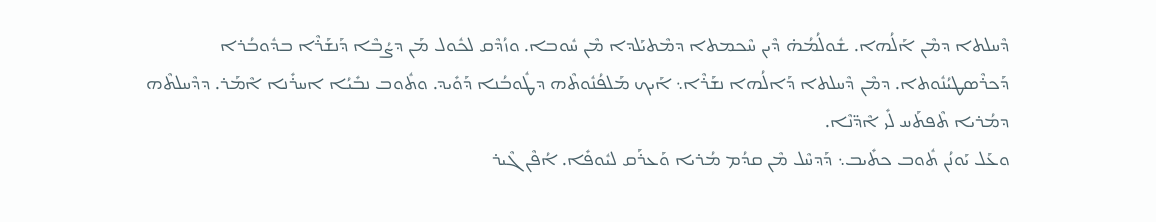ܕܶܚܠܬܐ ܕܡܶܢ ܐܰܠܳܗܐ. ܫܽܘܠܳܡܳܗ̇ ܕܶܝܢ ܚܶܟܡܬܐ ܕܡܶܬܝܰܠܕܐ ܡܶܢ ܚܽܘܒܐ. ܘܙܳܕܶܩ ܠܟܽܘܠ ܡܰܢ ܕܨܳܒܶܐ ܕܰܢܫܰܪܶܐ ܒܕܽܘܒܳܪܐ ܕܰܟܪܶܣܛܝܳܢܽܘܬܐ. ܕܡܶܢ ܕܶܚܠܬܐ ܕܰܐܠܳܗܐ ܢܫܰܪܶܐ܆ ܐܰܝܟ ܡܰܠܦܳܢܽܘܬܶܗ ܕܛܽܘܒܳܢܐ ܕܰܘܺܝܕ. ܘܬܽܘܒ ܢܒܺܝܳܐ ܐܚܪܺܢܐ ܐܶܡܰܪ. ܕܕܶܚܠܬܶܗ ܕܡܳܪܝܐ ܬܶܦܬܰܚ ܠܺܝ ܐܶܕ̈ܢܶܐ.
ܘܥܰܠ ܝܰܘܢܳܢ ܬܽܘܒ ܟܬܺܝܒ܆ ܕܰܕܚܶܠ ܡܶܢ ܩܕܳܡ ܡܳܪܝܐ ܘܰܥܪܰܩ ܠܝܽܘܦܺܐ. ܐܳܦܶܢ ܓܶܝܪ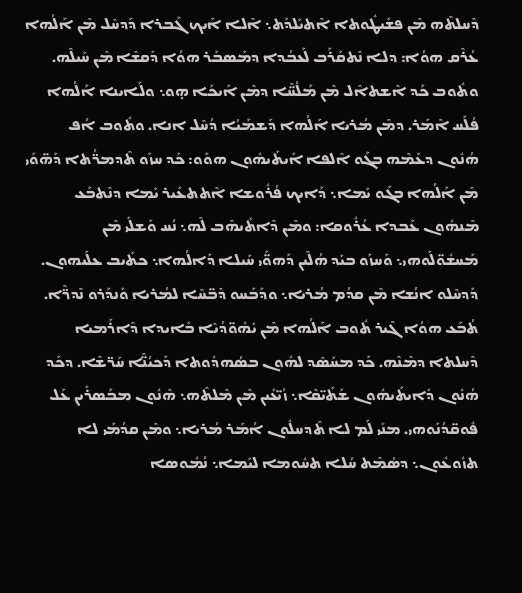ܕܶܚܠܬܶܗ ܡܶܢ ܦܫܺܝܛܽܘܬܐ ܐܶܬܝܰܠܕܰܬ܆ ܐܶܠܐ ܐܰܝܟ ܓܰܒܪܐ ܕܰܕܚܶܠ ܡܶܢ ܐܰܠܳܗܐ ܥܳܪܶܩ ܗܘܳܐ: ܕܠܐ ܢܶܬܩܰܪܰܒ ܠܰܥܒܳܕܐ ܕܡܰܣܒܰܪ ܗܘܳܐ ܕܰܩܫܶܐ ܡܶܢ ܚܰܝܠܶܗ. ܘܬܽܘܒ ܟܰܕ ܐܶܫܬܐܶܠ ܡܶܢ ܡܰܠܳܚ̈ܶܐ ܕܡܶܢ ܐܰܝܟܰܐ ܗ̣ܘ܆ ܘܠܰܐܝܢܐ ܐܰܠܳܗܐ ܦܳܠܰܚ ܐܶܡܰܪ. ܕܡܶܢ ܡܳܪܝܐ ܐܰܠܳܗܐ ܕܰܫܡܰܝܳܐ ܕܳܚܶܠ ܐܢܐ. ܘܬܽܘܒ ܐܳܦ ܗܳܢܽܘܢ ܕܥܰܡܶܗ ܒܓܰܘ ܐܶܠܦܐ ܐܺܝܬܰܝܗܽܘܢ ܗܘܰܘ: ܟܰܕ ܚܙܰܘ ܬܶܕܡܪ̈ܳܬܐ ܕܰܗ̈ܘܰܝ ܡܶܢ ܐܰܠܳܗܐ ܒܓܰܘ ܝܰܡܐ܆ ܕܰܐܝܟ ܦܳܪܽܘܫܐ ܐܶܬܬܥܺܝܪ ܝܰܡܐ ܕܢܶܬܒܰܥ ܡܶܢܗܽܘܢ ܥܰܒܕܐ ܥܳܪܽܘܩܐ: ܘܡܶܢ ܕܶܐܬܺܝܗܶܒ ܠܶܗ܆ ܢܳܚ ܘܰܫܠܺܝ ܡܶܢ ܡܰܚܫܽܘ̈ܠܰܘܗܝ܆ ܘܰܚܙܰܘ ܒܝܰܕ ܗܳܠܶܝܢ ܕܰܗܘ̈ܰܝ ܚܰܝܠܐ ܕܰܐܠܳܗܐ܆ ܟܬܺܝܒ ܥܠܰܝܗܘܢ. ܕܰܕܚܶܠܘ ܐܢܳܫܐ ܡܶܢ ܩܕܳܡ ܡܳܪܝܐ܆ ܘܕܰܒܰܚܘ ܕܶܒ̈ܚܶܐ ܠܡܳܪܝܐ ܘܰܢܕܰܪܘ ܢܶܕܪ̈ܶܐ.
ܬܳܒܰܥ ܗܘܳܐ ܓܶܝܪ ܬܽܘܒ ܐܰܠܳܗܐ ܡܶܢ ܝܺܗܽܘ̈ܕܳܝܶܐ ܒܺܐܝܕܐ ܕܶܐܪܰܡܝܐ ܕܶܚܠܬܐ ܕܡܶܢܶܗ. ܟܰܕ ܡܚܰܣܶܕ ܠܗܽܘܢ ܒܣܳܗܕܽܘܬܐ ܕܰܟܝܳܢ̈ܶܐ ܚܰܪ̈ܫܶܐ. ܕܟܰܕ ܗܳܢܽܘܢ ܕܺܐܝܬܰܝܗܽܘܢ ܫܰܬܺܝ̈ܩܶܐ܆ ܙܳܝ̈ܥܺܝܢ ܡܶܢ ܡܶܠܬܶܗ܆ ܗܶܢܽܘܢ ܡܒܰܣܪܺܝܢ ܥܰܠ ܦܽܘܩ̈ܕܳܢܰܘܗܝ. ܡܢܺܝ ܠܰܡ ܠܐ ܬܶܕܚܠܽܘܢ ܐܳܡܰܪ ܡܳܪܝܐ܆ ܘܡܶܢ ܩܕܳܡܰܝ ܠܐ ܬܙܽܘܥܽܘܢ܆ ܕܣܳܡܶܬ ܚܳܠܐ ܬܚܽܘܡܐ ܠܝܰܡܐ܆ ܢܳܡܽܘܣܐ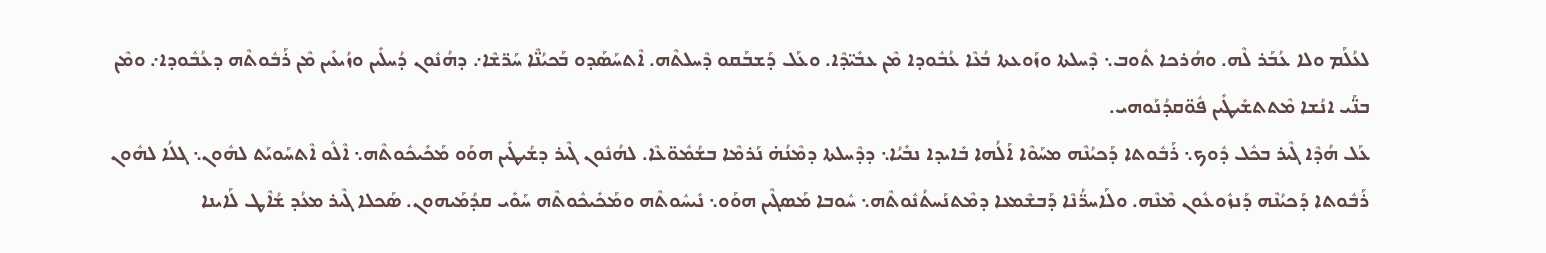ܠܥܳܠܰܡ ܘܠܐ ܥܳܒܰܪ ܠܶܗ. ܘܗܳܪܟܐ ܬܽܘܒ܆ ܕܶܚܠܬܐ ܘܙܰܘܥܬܐ ܒܳܥܶܐ ܥܳܒܽܘܕܐ ܡܶܢ ܥܒܺܝ̈ܕܶܐ. ܘܥܰܠ ܕܰܫܒܰܩܘ ܕܶܚܠܬܶܗ. ܐܶܬܚܰܣܰܕܘ ܒܰܟܝܳܢ̈ܶܐ ܚܰܪ̈ܫܶܐ܇ ܕܗܳܢܽܘܢ ܕܳܚܠܺܝܢ ܘܙܳܝܥܺܝܢ ܡܶܢ ܪܰܒܽܘܬܶܗ ܕܥܳܒܽܘܕܐ܇ ܘܡܶܢ ܒܢ̈ܰܝ ܐܢܳܫܐ ܡܶܬܬܫܺܝܛܺܝܢ ܦܽܘ̈ܩܕܳܢܰܘܗܝ.
ܥܰܠ ܗܳܕܶܐ ܓܶܝܪ ܒܟܽܠ ܕܽܘܟ܆ ܪܰܒܽܘܬܐ ܕܰܟܝܳܢܶܗ ܡܚܰܘܶܐ ܐܰܠܳܗܐ ܒܺܐܝܕܐ ܢܒܺܝܳܐ܆ ܕܕܶܚܠܬܐ ܕܡܶܢܳܗ̇ ܢܰܪܡܶܐ ܒܫܳܡܽܘ̈ܥܶܐ. ܠܗܳܢܽܘܢ ܓܶܝܪ ܕܫܳܝܛܺܝܢ ܗܘܰܘ ܡܰܟܺܝܟܽܘܬܶܗ܆ ܐܶܠܽܘ ܐܶܬܚܰܘܝܰܬ ܠܗܽܘܢ܆ ܓܠܳܐ ܠܗܽܘܢ ܪܰܒܽܘܬܐ ܕܰܟܝܳܢܶܗ ܕܰܢܙܽܘܥܽܘܢ ܡܶܢܶܗ. ܘܠܰܐܚܪ̈ܳܢܶܐ ܕܰܒܫܶܡܥܐ ܕܡܶܬܢܰܚܬܳܢܽܘܬܶܗ܆ ܚܽܘܒܐ ܡܰܣܓܶܝܢ ܗܘܰܘ܆ ܢܺܝܚܽܘܬܶܗ ܘܡܰܟܺܝܟܽܘܬܶܗ ܚܰܘܺܝ ܩܕܳܡܰܝܗܘܢ. ܣܰܟܠܐ ܓܶܝܪ ܡܥܳܕ ܫܳܐܶܛ ܠܰܐܝܢܐ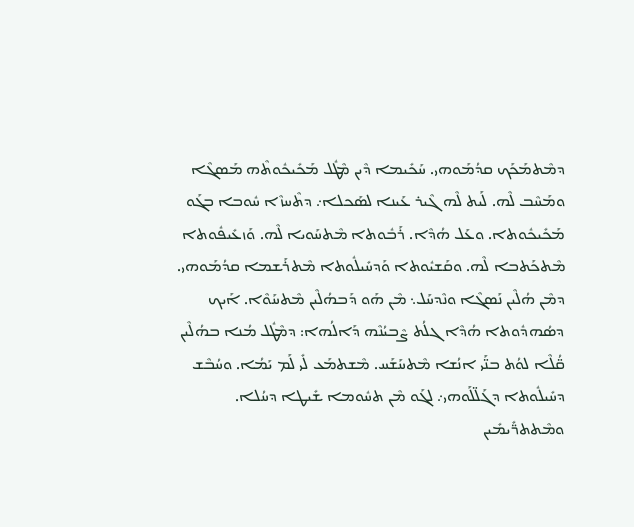ܕܡܶܬܡܰܟܰܟ ܩܕܳܡܰܘܗܝ. ܚܰܟܺܝܡܐ ܕܶܝܢ ܡܶܛܽܠ ܡܰܟܺܝܟܽܘܬܶܗ ܡܰܣܓܶܐ ܘܡܰܚܶܒ ܠܶܗ. ܠܰܝܬ ܠܶܗ ܓܶܝܪ ܥܰܝܢܐ ܠܣܰܟܠܐ܇ ܕܬܶܚܙܶܐ ܚܽܘܒܐ ܒܓܰܘ ܡܰܟܺܝܟܽܘܬܐ. ܘܥܰܠ ܗܳܕܶܐ. ܪܰܒܽܘܬܐ ܡܶܬܚܰܘܝܐ ܠܶܗ. ܘܰܙܥܺܝܦܽܘܬܐ ܡܶܬܟܰܬܒܐ ܠܶܗ. ܘܩܰܫܝܽܘܬܐ ܘܰܕܚܺܝܠܽܘܬܐ ܡܶܬܪܰܫܡܐ ܩܕܳܡܰܘܗܝ. ܕܡܶܢ ܗܳܠܶܝܢ ܢܰܣܓܶܐ ܘܢܶܕܚܰܠ܆ ܡܶܢ ܗܰܘ ܕܰܒܗܳܠܶܝܢ ܡܶܬܚܰܘܶܐ. ܐܰܝܟ ܕܣܳܗܕܽܘܬܐ ܗܳܕܶܐ ܓܠܳܬ ܨܶܒܝܳܢܶܗ ܕܰܐܠܳܗܐ: ܕܡܶܛܽܠ ܡܳܢܐ ܒܗܳܠܶܝܢ ܩ̈ܳܠܶܐ ܠܘܳܬ ܒܢ̈ܰܝ ܐܢܳܫܐ ܡܶܬܚܰܫܰܚ. ܡܶܫܬܡܰܥ ܠܺܝ ܠܰܡ ܝܰܡܳܐ. ܘܚܳܒܶܫ ܕܚܺܝܠܽܘܬܐ ܕܓܰܠ̈ܠܰܘܗܝ܇ ܠܓܰܘ ܡܶܢ ܬܚܽܘܡܐ ܫܺܝܛܐ ܕܚܳܠܐ. ܘܡܶܬܬܪ̈ܺܝܡܺܝܢ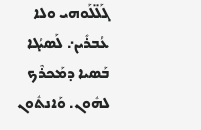ܓܰܠ̈ܠܰܘܗܝ ܘܠܐ ܥܳܒܪܺܝܢ܇ ܠܰܣܝܳܓܐ ܒܰܣܝܐ ܕܡܰܟܪܶܟ ܠܗܽܘܢ. ܘܰܐܢܬܽܘܢ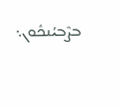ܒܨܶܒܝܳܢܟܽܘܢ܆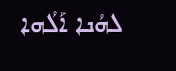ܠܗܳܢܐ ܐܰܠܳܗܐ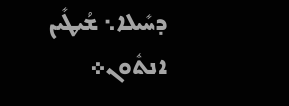ܕܚܺܝܠܐ܆ ܫܳܝܛܺܝܢ ܐܢܬܽܘܢ܀